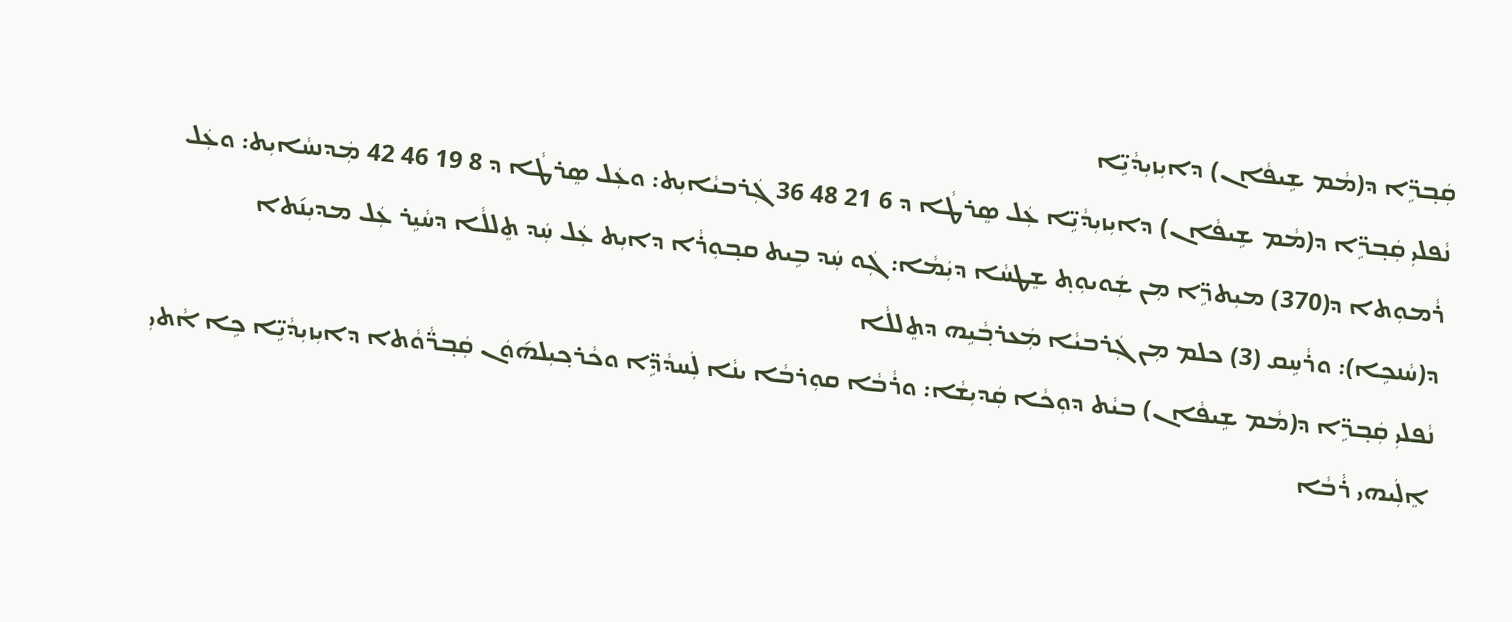ܩܲܒ݂ܖܹ̈ܐ ܕ(ܡܵܡ ܫܹܝܦܵܐܢ) ܕܐܝܼܙܝܼܕܵܝܹ̈ܐ
ܢܵܦܠܝܼ ܩܲܒ݂ܖܹ̈ܐ ܕ(ܡܵܡ ܫܹܝܦܵܐܢ) ܕܐܝܼܙܝܼܕܵܝܹ̈ܐ ܥܲܠ ܣܸܪܛܵܐ ܕ 6 21 48 36 ܓܲܪܒܝܵܐܝܼܬ: ܘܥܲܠ ܣܸܪܛܵܐ ܕ 8 19 46 42 ܡܲܕܢܚܵܐܝܼܬ: ܘܥܲܠ ܪܵܡܘܼܬܐ ܕ(370) ܡܝܼܬܖܹ̈ܐ ܡܼܢ ܫܲܘܝܘܼܬ݂ ܫܸܛܚܵܐ ܕܝܲܡܵܐ: ܓܲܘ ܚܲܕ ܒܹܝܬ ܩܒ݂ܘܼܪܵܐ ܕܐܝܼܬ ܥܲܠ ܚܲܕ ܬܸܠܠܵܐ ܕܚܵܝܹܪ ܥܲܠ ܡܕܝܼܢ݇ܬܐ ܕ(ܚܵܢܟܹܐ): ܘܪܵܚܹܩ (3) ܟܠܡ ܡܼܢ ܓܲܪܒܝܵܐ ܡܲܥܪܒ݂ܵܝܹܗ ܕܬܸܠܠܵܐ
ܢܵܦܠܝܼ ܩܲܒ݂ܖܹ̈ܐ ܕ(ܡܵܡ ܫܹܝܦܵܐܢ) ܒܝܵܬ ܕܘܼܟܵܐ ܩܲܕܝܼܫܵܐ: ܘܪܵܒܵܐ ܩܘܼܪܒܵܐ ܝܢܵܐ ܠܲܚܕܵܕܹ̈ܐ ܘܟܵܪܟ݂ܝܼܠܗ݇ܘܿܢ ܩܲܒ݂ܖ̈ܵܘܵܬܐ ܕܐܝܼܙܝܼܕܵܝܹ̈ܐ ܟܹܐ ܐܵܬܝܼ ܐܸܠܲܝܗܝ ܪܵܒܵܐ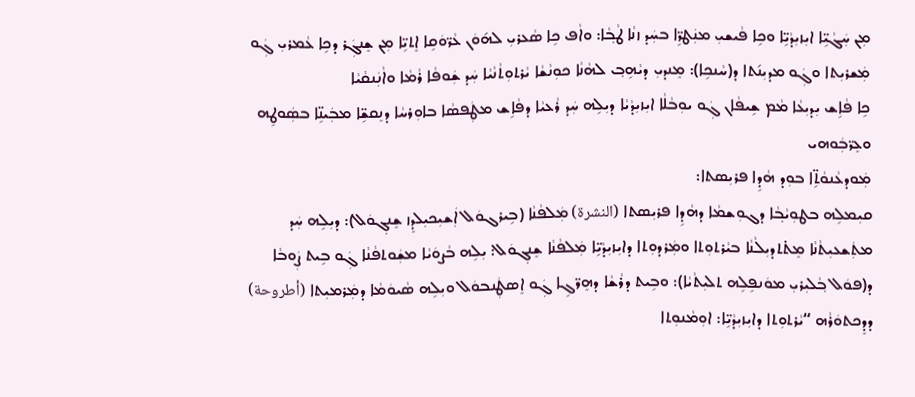ܡܼܢ ܚܲܓܵܝܹ̈ܐ ܐܝܼܙܝܼܕܵܝܹ̈ܐ ܘܟܹܐ ܦܵܝܫܝܼ ܡܢܲܛܖܹ̈ܐ ܒܚܲܕ ܙܢܵܐ ܛܵܒ݂ܵܐ: ܘܐܵܦ ܟܹܐ ܣܵܥܪܝܼ ܠܗ݇ܘܿܢ ܥܵܖ̈ܘܿܩܹܐ ܐܸܬܝܹ̈ܐ ܡܼܢ ܫܸܢܓܲܪ ܕܟܹܐ ܥܵܡܪܝܼ ܓܲܘ ܡܲܫܪܝܼܬܐ ܘܓܲܘ ܡܕܝܼܢ݇ܬܐ ܕ(ܚܵܢܟܹܐ): ܡܸܢܕܝܼ ܕܝܵܗܹܒ݂ ܠܗܵܢܵܐ ܟܘܼܢܵܫܵܐ ܝܵܪܬܘܼܬܵܢܵܝܵܐ ܚܲܕ ܫܲܘܦܵܐ ܪܵܡܵܐ ܘܐܵܢܲܢܩܵܝܵܐ
ܟܹܐ ܦܵܐܹܫ ܝܼܕܝܼܥܵܐ ܡܵܡ ܫܹܝܦܵܐܢ ܓܲܘ ܝܘܼܒܵܠܵܐ ܐܝܼܙܝܼܕܵܝܵܐ ܕܝܼܠܹܗ ܚܲܕ ܪܵܥܝܵܐ ܕܦܵܐܹܫ ܡܛܲܦܣܵܐ ܒܐܘܼܪܚܵܐ ܕܢܸܩܫܹ̈ܐ ܡܒܲܝܢܹ̈ܐ ܒܣܲܘܛܹܗ ܘܥܸܖ̈ܒܲܘܗܝ
ܡܲܘܕܥܵܢܘܵܬܹ̈ܐ ܒܘܼܕ ܗܵܕܹܐ ܦܪܝܼܣܬܐ:
ܩܝܼܡܠܹܗ ܒܛܘܼܝܵܒ݂ܵܐ ܕܓܘܼܫܡܵܐ ܕܗܵܕܹܐ ܦܪܝܼܣܬܐ (النشرة) ܡܲܠܦܵܢܵܐ (ܒܹܝܪܓܘܿܠ ܐܲܫܝܼܟܝܼܠܕܸܙ ܫܸܢܓ݂ܘܿܠ): ܕܝܼܠܹܗ ܚܲܕ ܡܬܲܫܥܝܼܬܵܢܵܐ ܡܸܬ̇ܬܕܝܼܠܵܢܵܐ ܒܝܵܪܬܘܼܬܐ ܘܡܲܪܕܘܼܬܐ ܕܐܝܼܙܝܼܕܵܝܹ̈ܐ ܡܲܠܦܵܢܵܐ ܫܸܢܓ݂ܘܿܠ: ܝܼܠܹܗ ܒܵܨܘܿܝܵܐ ܡܫܲܘܬܦܵܢܵܐ ܓܲܘ ܒܹܝܬ ܨܲܘܒܵܐ ܕ(ܦܘܿܠ ܒ݂ܵܠܝܼܪܝܼ ܡܘܿܢܦܹܠܹܗ ܬܠܝܼܬܵܝܵܐ): ܘܒܹܝܬ ܕܪܵܫܵܐ ܕܗܸܖ̈ܓܹܐ ܓܲܘ ܐܸܣܛܲܢܒܘܿܠ ܘܝܼܠܹܗ ܣܵܝܘܿܡܵܐ ܕܡܲܪܡܝܼܬܐ (أطروحة) ܕܕܸܟܬܘܿܪܵܗ “ܝܵܪܬܘܼܬܐ ܕܐܝܼܙܝܼܕܵܝܹ̈ܐ: ܐܘܼܡܵܢܘܼܬܐ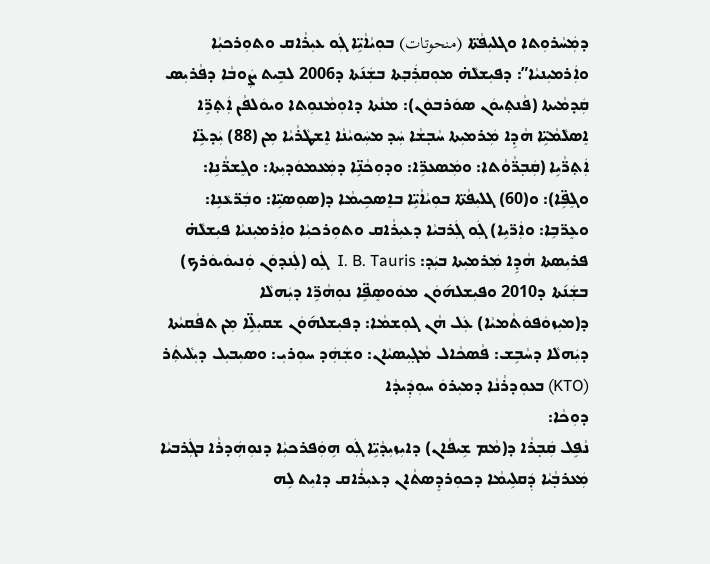ܕܡܲܚܵܪܘܼܬܐ ܘܓܠܝܼܦܵܬ̈ܐ (منحوتات) ܒܘܼܝܵܐܵܝܹ̈ܐ ܓܲܘ ܥܝܼܪܵܐܩ ܘܬܘܼܪܟܝܼܵܐ ܘܐܲܪܡܝܼܢܝܵܐ”: ܕܦܝܼܫܠܵܗ̇ ܡܘܼܩܪܲܒ݂ܬܐ ܒܫܲܢ݇ܬܐ ܕ2006 ܠܒܹܝܬ ܨܲܘܒܵܐ ܕܦܵܪܝܼܣ ܩܲܕܡܵܝܬܐ (ܦܵܢܬ݂ܝܘܿܢ ܣܘܿܪܒܘܿܢ): ܡܢܵܬܐ ܕܐܘܼܡܵܢܘܼܬܐ ܘܝܘܿܠܦܵܢ ܐܲܬ݂ܖܹ̈ܐ ܐܸܣܠܵܡܵܝܹ̈ܐ ܗܵܕܹܐ ܡܲܪܡܝܼܬܐ ܚܵܒ݂ܫܵܐ ܚܲܕ ܡܚܲܘܝܵܢܵܐ ܐܸܫܛܵܪܵܝܵܐ ܡܼܢ (88) ܝܲܕܥܹ̈ܐ ܐܲܬ݂ܖ̈ܵܝܹܐ (ܩܲܒ݂ܖ̈ܵܘܵܬܐ: ܘܡܲܣܥܖܹ̈ܐ: ܘܕܘܼܟܵܢܹ̈ܐ ܕܡܲܥܡܘܿܕܝܼܬܐ: ܘܓܸܫܖ̈ܵܢܹܐ: ܘܓܸܦܹ̈ܐ): ܘ(60) ܓܠܝܼܦܵܬ̈ܐ ܒܘܼܝܵܐܵܝܹ̈ܐ ܒܐܸܣܟܹܝܡܵܐ ܕ(ܣܘܼܣܝܹ̈ܐ: ܘܒܲܖ̈ܥܵܢܹܐ: ܘܥܸܖ̈ܒܹܐ: ܘܐܲܖ̈ܝܹܐ) ܓܲܘ ܓܲܪܒܝܵܐ ܕܥܝܼܪܵܐܩ ܘܬܘܼܪܟܝܼܵܐ ܘܐܲܪܡܝܼܢܝܵܐ ܦܝܼܫܠܵܗ̇ ܦܪܝܼܣܬܐ ܗܵܕܹܐ ܡܲܪܡܝܼܬܐ ܒܝܲܕ: I. B. Tauris  ܓܲܘ (ܠܲܢܕܘܿܢ ܘܲܢܝܘܿܝܘܿܪܟ) ܒܫܲܢ݇ܬܐ ܕ2010 ܘܦܝܼܫܠܗ݇ܘܿܢ ܡܘܿܘܣܸܦܹ̈ܐ ܢܘܼܗܵܖܹ̈ܐ ܕܝܲܗܠܵܐ ܕ(ܡܝܼܙܘܿܦܘܿܬܵܡܝܵܐ) ܥܲܠ ܗܵܢ ܓܘܼܫܡܵܐ: ܕܦܝܼܫܠܗ݇ܘܿܢ ܫܩܝܼܠܹ̈ܐ ܡܼܢ ܬܦܵܩܝܵܬܐ ܕܝܲܗܠܵܐ ܕܚܵܒܹܫ: ܦܵܣܟܵܐܠ ܡܵܓ݂ܝܼܣܝܵܐܢ: ܘܫܲܗܲܕ ܚܘܼܪܝܼ: ܘܣܝܼܒܝܼܠ ܕܝܼܠܵܝܬܲܪ (KTO) ܒܥܘܼܕܪܵܢܵܐ ܕܡܝܼܪܘܿ ܚܘܼܕܲܝܕܵܐ
ܕܘܼܟܵܐ:
ܢܵܦܹܠ ܩܲܒ݂ܪܵܐ ܕ(ܡܵܡ ܫܹܝܦܵܐܢ) ܕܐܝܼܙܝܼܕܵܝܹ̈ܐ ܓܲܘ ܗܹܘܲܦܪܟܝܼܵܐ ܕܢܘܼܗܲܕܪܵܐ ܒܓܲܪܒܝܵܐ ܡܲܥܪܒ݂ܵܝܵܐ ܕܲܩܠܹܝܡܵܐ ܕܟܘܼܪܕܸܣܬܵܐܢ ܕܥܝܼܪܵܐܩ ܕܐܝܼܬ ܠܹܗ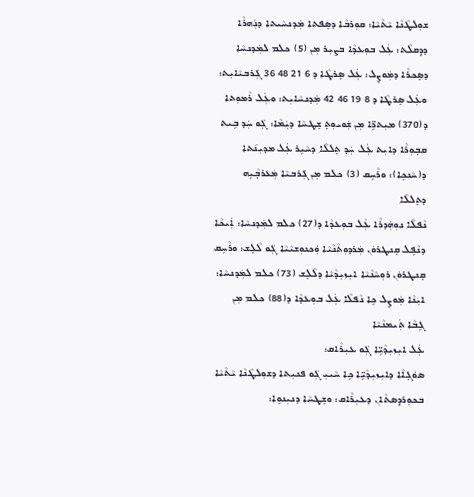ܫܘܼܠܛܵܢܵܐ ܝܵܬܵܝܵܐ: ܩܘܼܪܒܵܐ ܕܣܸܦܬܐ ܡܲܕܢܚܵܝܬܐ ܕܢܲܗܪܵܐ ܕܕܸܩܠܵܬ: ܥܲܠ ܒܘܼܥܕܵܐ ܒܨܝܼܪ ܡܼܢ (5) ܟܠܡ ܠܡܲܕܢܚܵܐ ܕܣܸܟܪܵܐ ܕܡܲܘܨܸܠ: ܥܲܠ ܣܸܪܛܵܐ ܕ 6 21 48 36 ܓܲܪܒܝܵܐܝܼܬ: ܘܥܲܠ ܣܸܪܛܵܐ ܕ 8 19 46 42 ܡܲܕܢܚܵܐܝܼܬ: ܘܥܲܠ ܪܵܡܘܼܬܐ ܕ(370) ܡܝܼܬܖܹ̈ܐ ܡܼܢ ܫܲܘܝܘܼܬ݂ ܫܸܛܚܵܐ ܕܝܲܡܵܐ: ܓܲܘ ܚܲܕ ܒܹܝܬ ܩܒ݂ܘܼܪܵܐ ܕܐܝܼܬ ܥܲܠ ܚܲܕ ܬܸܠܠܵܐ ܕܚܵܝܹܪ ܥܲܠ ܡܕܝܼܢ݇ܬܐ ܕ(ܚܵܢܟܹܐ): ܘܪܵܚܹܩ (3) ܟܠܡ ܡܼܢ ܓܲܪܒܝܵܐ ܡܲܥܪܒ݂ܵܝܹܗ ܕܬܸܠܠܵܐ
ܢܵܦܠܵܐ ܢܘܼܗܲܕܪܵܐ ܥܲܠ ܒܘܼܥܕܵܐ ܕ(27) ܟܠܡ ܠܡܲܕܢܚܵܐ: ܐܲܝܟܵܐ ܕܢܵܦܹܠ ܩܸܢܛܪܘܿܢ ܡܲܪܕܘܼܬܵܢܵܝܵܐ ܘܲܟܢܘܼܫܝܵܝܵܐ ܓܲܘ ܠܵܠܸܫ: ܘܪܵܚܹܩ ܩܸܢܛܪܘܿܢ ܪܘܼܚܵܢܵܝܵܐ ܐܝܼܙܝܼܕܵܝܵܐ ܕܠܵܠܸܫ (73) ܟܠܡ ܠܡܲܕܢܚܵܐ: ܐܝܼܢܵܐ ܡܲܘܨܸܠ ܟܹܐ ܢܵܦܠܵܐ ܥܲܠ ܒܘܼܥܕܵܐ ܕ(88) ܟܠܡ ܡܼܢ ܓܹܒܵܐ ܬܲܝܡܢܵܝܵܐ
ܥܲܠ ܐܝܼܙܝܼܕܵܝܹ̈ܐ ܓܲܘ ܥܝܼܪܵܐܩ:
ܣܘܿܓ݂ܐܵܐ ܕܐܝܼܙܝܼܕܵܝܹ̈ܐ ܟܹܐ ܚܵܝܝܼ ܓܲܘ ܦܢܝܼܬܐ ܕܫܘܼܠܛܵܢܵܐ ܝܵܬܵܝܵܐ ܒܟܘܼܪܕܸܣܬܵܐܢ ܕܥܝܼܪܵܐܩ: ܘܫܸܛܚܵܐ ܕܢܝܼܢܘܹܐ: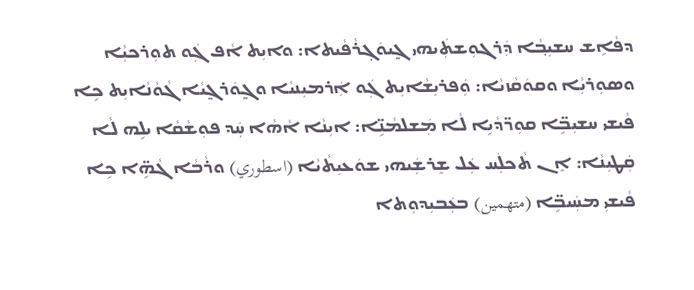ܕܦܵܐܹܫ ܚܫܝܼܒ݂ܵܐ ܕܲܪܓܘܼܫܬܲܝܗܝ ܓ̰ܝܘܿܓ݂ܪܵܦܵܝܬܐ: ܘܐܝܼܬ ܐܵܦ ܓܲܘ ܬܘܼܪܟܝܼܵܐ ܘܣܘܼܪܝܼܵܐ ܘܩܘܿܩܵܙܝܵܐ: ܘܲܦܪܝܼܫܵܐܝܼܬ ܓܲܘ ܐܲܪܡܝܼܢܝܵܐ ܘܓ̰ܘܿܪܓ̰ܝܵܐ ܓܵܘܵܢܵܐܝܼܬ ܟܹܐ ܦܵܝܫܝ ܚܫܝܼܒܹ̈ܐ ܩܘܼܖ̈ܕܵܝܹܐ ܠܵܐ ܡܲܫܠܡܵܢܹ̈ܐ: ܐܝܼܢܵܐ ܐܵܗܵܐ ܚܲܕ ܦܘܼܫܵܩܵܐ ܝܠܹܗ ܠܵܐ ܩܲܛܝܼܢܵܐ: ܐܸܢ ܬܵܟܠܲܚ ܥܲܠ ܫܸܪܫܲܝܗܝ ܫܘܿܥܝܼܬܵܝܵܐ (اسطوري) ܘܪܵܒܵܐ ܓܵܗܹ̈ܐ ܟܹܐ ܦܵܝܫܝܼ ܡܚܲܝܒܹ̈ܐ (متهمين) ܒܥܲܒܝܼܕܘܼܬܐ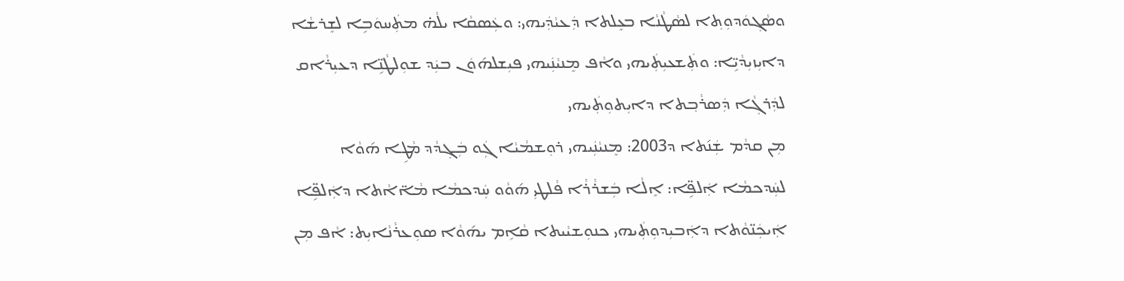ܘܣܵܓ݂ܘܿܕܘܼܬ݂ܐ ܠܣܵܛܵܢܵܐ ܒܥܸܠܬܐ ܕܲܥܝܵܕܲܝܗܝ: ܘܥܲܣܩܵܐ ܝܠܵܗ̇ ܡܬܲܚܘܿܒܹܐ ܠܫܸܪܫܵܐ ܕܐܝܼܙܝܼܕܵܝܹ̈ܐ: ܘܬܲܫܥܝܼܬܲܝܗܝ ܘܐܵܦ ܡܸܢܝܵܢܲܝܗܝ ܦܝܼܫܠܗ݇ܘܿܢ ܒܝܲܕ ܫܘܼܠܛܵܢܹ̈ܐ ܕܥܝܼܪܵܐܩ ܠܕܲܪܓ݂ܵܐ ܕܲܣܪܵܒ݂ܬܐ ܕܐܝܼܬܘܼܬܲܝܗܝ
ܡܼܢ ܩܕܵܡ ܫܲܢ݇ܬܐ ܕ2003: ܡܸܢܝܵܢܲܝܗܝ ܪܘܼܫܡܵܝܵܐ ܓܲܘ ܒܲܓ݂ܕܵܕ ܡܵܛܹܐ ܗ݇ܘܵܐ ܠܚܲܕܟܡܵܐ ܐܲܠܦܹ̈ܐ: ܐܸܠܵܐ ܒܲܫܪܵܪܵܐ ܦܵܠܛܝܼ ܗ݇ܘܵܘ ܚܲܕܟܡܵܐ ܡܵܐ̈ܐܵܬܐ ܕܐܲܠܦܹ̈ܐ ܐܲܝܟܲܢ̈ܘܵܬܐ ܕܐܲܒܝܼܕܘܼܬܲܝܗܝ ܟܢܘܼܫܝܵܝܬܐ ܩܵܐܹܡ ܝܗ݇ܘܵܐ ܣܘܼܥܪܵܢܵܐܝܼܬ: ܐܵܦ ܡܼܢ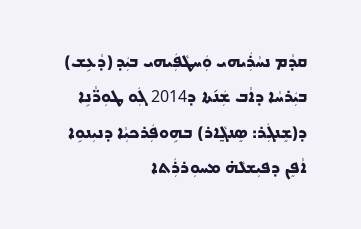ܩܕܵܡ ܢܚܵܪܲܝܗܝ ܘܲܚܛܵܦܲܝܗܝ ܒܝܲܕ (ܕܵܥܹܫ) ܒܝܲܪܚܵܐ ܕܐܵܒ ܫܲܢ݇ܬܐ ܕ2014 ܓܲܘ ܛܘܼܖ̈ܵܢܹܐ ܕ(ܫܸܢܓܲܪ: ܣܸܢܓ̰ܵܐܪ) ܒܗܹܘܦܲܪܟܝܼܵܐ ܕܢܝܼܢܘܹܐ
ܐܵܦܸܢ ܕܦܝܼܫܠܵܗ̇ ܡܚܘܼܪܪܲܬܐ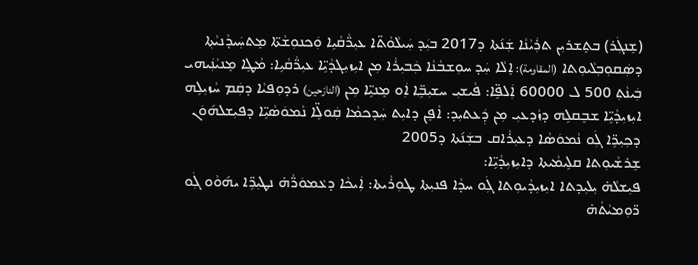(ܫܸܢܓܲܪ) ܒܬܸܫܪܝܼܢ ܬܪܲܝܵܢܵܐ ܫܲܢ݇ܬܐ ܕ2017 ܒܝܲܕ ܚܲܝܠܵܘܵܬ̈ܐ ܥܝܼܖ̈ܵܩܵܝܹܐ ܘܲܟܢܘܼܫܵܬ̈ܐ ܡܸܬܚܲܝܕܵܢܝܵܬ݂ܐ ܕܣܲܩܘܼܒ݂ܠܵܝܘܼܬܐ (المقاومة): ܐܸܠܵܐ ܚܲܕ ܚܘܼܫܒܵܢܵܐ ܟܲܒܝܼܪܵܐ ܡܼܢ ܐܝܼܙܝܼܓܕܵܝܹ̈ܐ ܥܝܼܖ̈ܵܩܵܝܹܐ: ܡܵܛܹܐ ܡܸܢܝܵܢܲܝܗܝ ܒܲܝܢܵܬ݂ 500 ܠ 60000 ܐܲܠܦܹ̈ܐ: ܦܵܝܫܝܼ ܚܫܝܼܒ݂ܹ̈ܐ ܐܲܘ ܡܸܢܝܹ̈ܐ ܡܼܢ (النازحين) ܪܕܘܼܦܝܵܐ ܕܩܲܡ ܚܵܙܝܼܠܹܗ ܐܝܼܙܝܼܕܵܝܹ̈ܐ ܫܒܸܩܠܹܗ ܕܙܵܕܥܝܼ ܡܼܢ ܕܲܥܬܝܼܕ: ܐܵܦܸܢ ܕܐܝܼܬ ܚܲܕܟܡܵܐ ܩܲܘܠܹ̈ܐ ܢܵܡܘܿܣܵܝܹ̈ܐ ܕܦܝܼܫܠܗ݇ܘܿܢ ܕܟ݂ܝܼܖܹ̈ܐ ܓܲܘ ܢܵܡܘܿܣܵܐ ܕܥܝܼܪܵܐܩ ܒܫܲܢ݇ܬܐ ܕ2005
ܫܸܪܫܵܝܘܼܬܐ ܩܠܹܝܡܵܝܬܐ ܕܐܝܼܙܝܼܕܵܝܹ̈ܐ:
ܦܝܼܫܠܵܗ̇ ܝܼܠܝܼܕܬܐ ܐܝܼܙܝܼܕܵܝܘܼܬܐ ܓܲܘ ܚܕܵܐ ܦܢܝܼܬܐ ܛܘܼܪܵܝܬܐ: ܐܲܝܟܵܐ ܕܥܵܡܘܿܖ̈ܵܗ̇ ܢܛܝܼܖܹ̈ܐ ܝܗ݇ܘܵܘ ܓܲܘ ܖ̈ܘܼܡܝܵܬܵܗ̇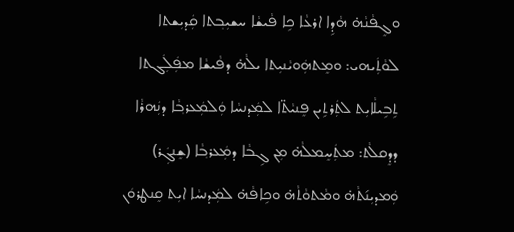ܘܓܸܦܵܢܵܗ̇ ܗܵܕܹܐ ܐܪܥܵܐ ܟܹܐ ܦܵܝܫܵܐ ܚܫܝܼܒ݂ܬܐ ܩܲܕܝܼܫܬܐ ܠܘܵܬܲܝܗܝ: ܘܡܸܬܗܲܘܝܵܢܝܼܬܐ ܝܠܵܗ̇ ܕܦܵܝܫܵܐ ܡܦܲܠܲܓܬܐ ܬܹܒܹܝܠܵܐܝܼܬ ܠܬܲܪܬܹܝܢ ܦܸܢܝܵܬ̈ܐ ܠܡܲܕܢܚܵܐ ܘܲܠܡܲܥܪܒ݂ܵܐ ܕܢܲܗܪܵܐ ܕܕܸܩܠܵܬ: ܡܬܲܚܸܡܠܵܗ̇ ܡܼܢ ܓܹܒܵܐ ܕܡܲܥܪܒ݂ܵܐ (ܫܸܢܓܲܪ) ܘܲܡܕܝܼܢ݇ܬܵܗ̇ ܘܡܵܬܘܵܬܵܗ̇ ܘܟܹܐܦܵܗ̇ ܠܡܲܕܢܚܵܐ ܐܝܼܬ ܩܸܢܛܪܘܿܢ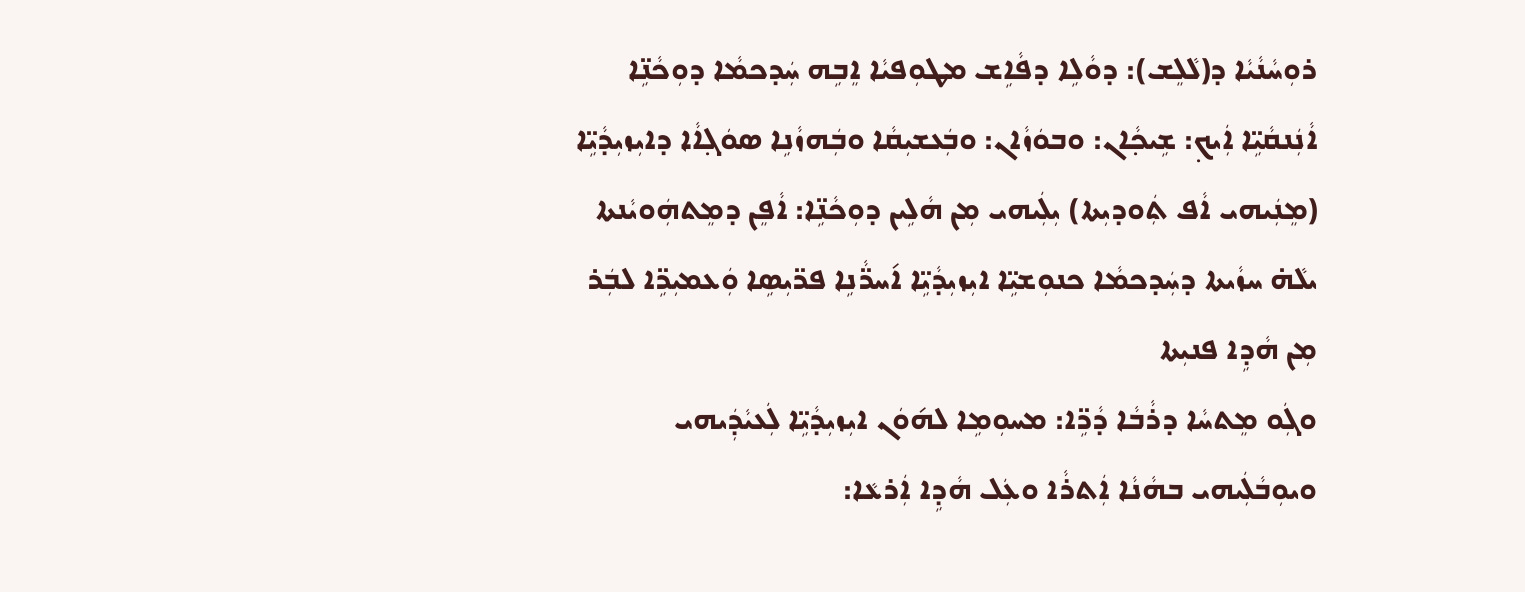ܪܘܼܚܵܢܵܝܵܐ ܕ(ܠܵܠܸܫ): ܕܘܵܠܹܐ ܕܦܵܐܹܫ ܡܛܘܼܦܝܵܐ ܐܸܒܹܗ ܚܲܕܟܡܵܐ ܕܘܼܟܵܢܹ̈ܐ ܐܵܢܲܢܩܵܝܹ̈ܐ ܐܲܝܟ݂: ܫܹܝܟ݂ܵܐܢ: ܘܒܘܿܙܵܐܢ: ܘܒܲܥܫܝܼܩܵܐ ܘܒܲܗܙܵܢܹܐ ܣܘܿܓ݂ܐܵܐ ܕܐܝܼܙܝܼܕܵܝܹ̈ܐ (ܡܸܢܲܝܗܝ ܐܵܦ ܬܲܘܕܝܼܬܐ) ܝܼܠܲܝܗܝ ܡܼܢ ܗܵܠܹܝܢ ܕܘܼܟܵܢܹ̈ܐ: ܐܵܦܸܢ ܕܡܸܬܗܲܘܝܵܢܬܐ ܝܠܵܗ̇ ܚܙܵܝܬܐ ܕܚܲܕܟܡܵܐ ܟܢܘܼܫܝܹ̈ܐ ܐܝܼܙܝܼܕܵܝܹ̈ܐ ܐ݇ܚܖ̈ܵܢܹܐ ܦܖ̈ܝܼܣܹܐ ܘܲܥܡܝܼܖܹ̈ܐ ܠܒܲܪ ܡܼܢ ܗܵܕܹܐ ܦܢܝܼܬܐ
ܘܓܲܘ ܡܸܬܚܵܐ ܕܪܵܒܵܐ ܕܵܖܹ̈ܐ: ܡܚܘܼܡܹܐ ܠܗ݇ܘܿܢ ܐܝܼܙܝܼܕܵܝܹ̈ܐ ܠܲܥܝܵܕܲܝܗܝ ܘܝܘܼܒܵܠܲܝܗܝ ܒܗܵܢܵܐ ܐܲܬܪܵܐ ܘܥܲܠ ܗܵܕܹܐ ܐܲܪܥܵܐ: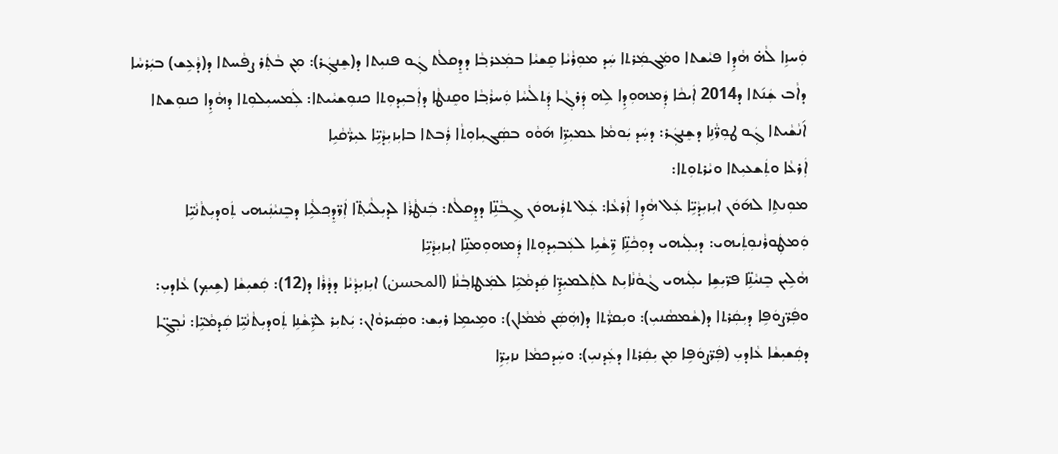ܘܲܚܙܹܐ ܠܵܗ̇ ܗܵܕܹܐ ܦܝܵܫܬܐ ܘܡܲܓܡܲܪܬܐ ܚܲܕ ܡܘܼܪܵܝܵܐ ܩܸܫܝܵܐ ܒܡܲܥܪܒ݂ܵܐ ܕܕܸܩܠܵܬ ܓܲܘ ܦܢܝܼܬܐ ܕ(ܫܸܢܓܲܪ): ܡܼܢ ܒܵܬܲܪ ܨܦܵܚܬܐ ܕ(ܕܵܥܹܫ) ܒܝܲܪܚܵܐ ܕܐܵܒ ܫܲܢ݇ܬܐ ܕ2014 ܐܲܝܟܵܐ ܕܲܡܗܘܼܕܹܐ ܠܹܗ ܕܲܪܓ݂ܵܐ ܕܲܬܠܵܚܵܐ ܘܲܚܪܵܒ݂ܵܐ ܘܩܸܢܛܵܐ ܕܐܲܒܝܼܕܘܼܬܐ ܟܢܘܼܫܝܵܝܬܐ: ܠܲܡܚܝܼܠܘܼܬܐ ܕܗܵܕܹܐ ܟܢܘܼܫܬܐ ܐ݇ܢܵܫܵܝܬܐ ܓܲܘ ܛܘܼܖ̈ܵܢܹܐ ܕܫܸܢܓܲܪ: ܕܚܲܕ ܝܲܘܡܵܐ ܥܡܝܼܖܹ̈ܐ ܗ݇ܘܵܘ ܒܣܲܓܝܼܐܘܼܬܵܐ ܪܲܒܬܐ ܒܐܝܼܙܝܼܕܵܝܹ̈ܐ ܥܝܼܖ̈ܵܩܵܝܹܐ
ܐܲܪܥܵܐ ܘܬܲܫܥܝܼܬܐ ܘܝܵܪܬܘܼܬܐ:
ܡܘܼܢܬܹܐ ܠܗ݇ܘܿܢ ܐܝܼܙܝܼܕܵܝܹ̈ܐ ܥܲܠ ܗܵܕܹܐ ܐܲܪܥܵܐ: ܥܲܠ ܬܪܲܝܗܘܿܢ ܓܹܒܵܢܹ̈ܐ ܕܕܸܩܠܵܬ: ܒܲܢܛܵܪܵܐ ܠܕܝܼܠܵܝܵܬ݂̈ܐ ܐܲܖ̈ܕܸܟ݂ܠܵܝܹܐ ܕܒܸܢܝܵܢܲܝܗܝ ܬܲܘܕܝܼܬܵܢܵܝܹ̈ܐ ܘܲܡܛܲܘܪܵܢܘܼܬܲܝܗܝ: ܕܝܼܠܲܝܗܝ ܕܘܼܟܵܢܹ̈ܐ ܖܹ̈ܫܵܝܹܐ ܠܥܲܒܝܼܕܘܼܬܐ ܕܲܡܗܘܼܡܢܹ̈ܐ ܐܝܼܙܝܼܕܵܝܹ̈ܐ
ܗܵܠܹܝܢ ܒܸܢܝܵܢܹ̈ܐ ܦܖ̈ܝܼܫܹܐ ܝܠܲܝܗܝ ܓܵܘܵܢܵܐܝܼܬ ܠܬܲܠܡܝܼܕܹ̈ܐ ܩܲܕܡܵܝܹ̈ܐ ܠܡܲܛܐܒ݂ܵܢܵܐ (المحسن) ܐܝܼܙܝܼܕܵܝܵܐ ܕܕܵܪܵܐ ܕ(12): ܩܲܫܝܼܫܵܐ (ܫܹܝܟ݂) ܥܵܐܕܝܼ: ܘܦܲܖ̈ܨܘܿܦܹܐ ܕܝܼܩܲܪܬܐ ܕ(ܫܵܡܣܵܢܝܼ): ܘܝܼܩܖ̈ܵܬܐ ܕ(ܗܲܣܲܢ ܡܵܡܵܐܢ): ܘܡܹܝܡܹܐ ܪܝܼܫ: ܘܣܲܝܪܘܵܐܢ: ܝܲܬܝܼܪ ܠܖܹ̈ܫܵܢܹܐ ܬܲܘܕܝܼܬܵܢܵܝܹ̈ܐ ܩܲܕܡܵܝܹ̈ܐ: ܢܵܒ݂ܓܹ̈ܐ ܕܩܲܫܝܼܫܵܐ ܥܵܐܕܝܼ (ܦܲܖ̈ܨܘܿܦܹܐ ܡܼܢ ܝܼܩܲܪܬܐ ܕܥܲܕܢܝܼ): ܘܚܲܕܟܡܵܐ ܢܙܝܼܖܹ̈ܐ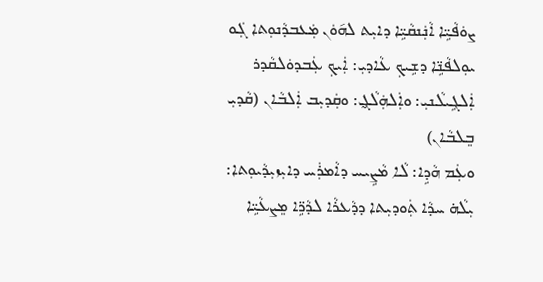ܨܘܿܦܵܝܹ̈ܐ ܐܵܢܲܢܩܵܝܹ̈ܐ ܕܐܝܼܬ ܠܗ݇ܘܿܢ ܡܲܥܒܕܵܢܘܼܬܐ ܓܲܘ ܝܘܼܠܦܵܢܹ̈ܐ ܕܫܹܝܟ݂ ܥܵܐܕܝܼ: ܐܲܝܟ݂ ܥܲܒܕܘܿܠܩܵܕܪ ܐܲܠܓܹܝܠܵܢܝܼ: ܘܐܲܠܗܲܠܵܓ̰: ܘܩܲܕܝܼܒ ܐܲܠܒܵܐܢ (ܩܵܕܝܼ ܒܸܠܒܵܐܢ)
ܘܥܲܡ ܗܵܕܹܐ: ܠܵܐ ܡܵܨܹܝܚ ܕܐܵܡܪܲܚ ܕܐܝܼܙܝܼܕܵܝܘܼܬܐ: ܝܼܠܵܗ̇ ܚܕܵܐ ܬܲܘܕܝܼܬܐ ܕܕܵܥܪܵܐ ܠܕܵܖܹ̈ܐ ܡܸܨܥܵܝܹ̈ܐ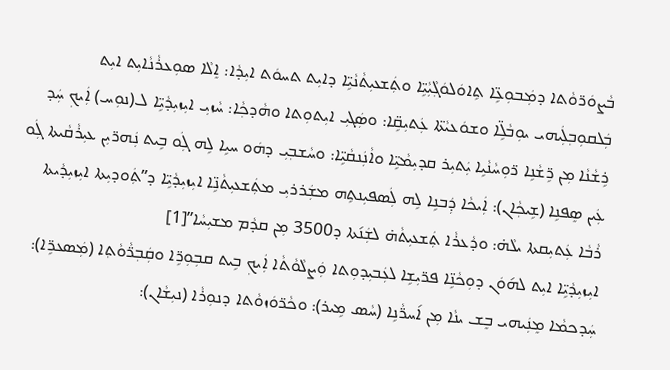ܒܵܨܘܿܖ̈ܘܵܬܐ ܕܡܲܒܘܼܥܹ̈ܐ ܬܹܐܘܿܠܘܿܓ݂ܵܝܼܵܝܹ̈ܐ ܘܬܲܫܥܝܼܬܵܢܵܝܹ̈ܐ ܕܐܝܼܬ ܬܚܘܿܬ ܐܝܼܕܵܐ: ܐܸܠܵܐ ܣܘܼܥܪܵܢܵܐܝܼܬ ܐܝܼܬ ܒܲܠܩܘܼܒ݂ܠܲܝܗܝ ܝܘܼܒܵܠܹ̈ܐ ܘܫܘܿܥܝܵܬ̈ܐ ܥܲܬܝܼܩܹ̈ܐ: ܘܣܲܓܝܼ ܐܝܼܬܘܼܬܐ ܘܗܵܕܟ݂ܵܐ: ܚܵܙܝܼ ܐܝܼܙܝܼܕܵܝܹ̈ܐ ܠ(ܢܘܼܚ) ܐܲܝܟ݂ ܚܲܕ ܪܹܫܵܢܵܐ ܡܼܢ ܖܹ̈ܫܵܢܹܐ ܖ̈ܘܼܚܵܢܵܝܹܐ ܝܲܬܝܼܪ ܩܕܝܼܡܵܝܹ̈ܐ ܘܐܵܢܲܢܩܵܝܹ̈ܐ: ܘܚܵܫܒ݂ܝܼ ܕܗܿܘ ܚܝܹܐ ܠܹܗ ܓܲܘ ܒܹܝܬ ܢܲܗܖ̈ܝܼܢ ܥܝܼܪܵܩܵܝܬܐ ܓܲܘ ܥܲܝܢ ܣܸܦܢܹܐ (ܫܹܝܟ݂ܵܐܢ): ܐܲܝܟܵܐ ܕܲܒܢܹܐ ܠܹܗ ܠܲܣܦܝܼܢܬܹܗ ܡܫܲܪܪܝܼ ܡܬܲܫܥܝܼܬܵܢܹ̈ܐ ܐܝܼܙܝܼܕܵܝܹ̈ܐ ܕ”ܬܲܘܕܝܼܬܐ ܐܝܼܙܝܼܕܵܝܬܐ ܪܵܒܵܐ ܥܲܬܝܼܩܬܐ ܝܠܵܗ̇: ܘܕܵܥܪܵܐ ܬܲܫܥܝܼܬܵܗ̇ ܠܫܲܢ݇ܬܐ ܕ3500 ܡܼܢ ܩܕܵܡ ܡܫܝܼܚܵܐ”[1]
ܐܝܼܙܝܼܕܵܝܹ̈ܐ ܐܝܼܬ ܠܗ݇ܘܿܢ ܕܘܼܟܵܢܹ̈ܐ ܦܖ̈ܝܼܫܹܐ ܠܥܲܒܝܼܕܘܼܬܐ ܘܲܨܠܵܘܵܬܵܐ ܐܲܝܟ݂ ܒܹܝܬ ܩܒܼܘܼܖܹ̈ܐ ܘܩܲܒ݂ܖ̈ܵܘܵܬ݂ܐ (ܡܲܣܥܖܹ̈ܐ): ܚܲܕܟܡܵܐ ܡܸܢܲܝܗܝ ܒܸܫ ܝܢܵܐ ܡܼܢ ܐ݇ܚܖ̈ܵܢܹܐ (ܚܵܣ ܡܹܝܪ): ܘܟܵܖ̈ܘܿܙܘܵܬܐ ܕܢܘܼܪܵܐ (ܢܝܼܫܵܐܢ):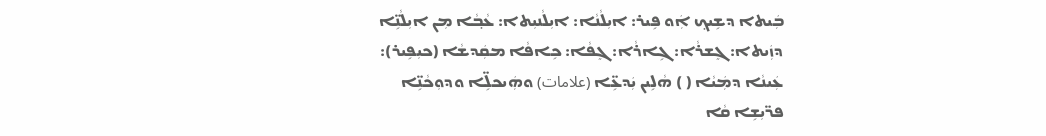ܒܲܝܬܐ ܕܫܹܝܟ݂ ܐܲܘ ܦܹܝܪ: ܐܝܼܠܵܢܵܐ: ܐܝܼܠܵܢܝܼܬܐ: ܥܵܒ݂ܵܐ ܡܼܢ ܐܝܼܠܵܢܹ̈ܐ ܕܙܲܝܬܐ: ܓܸܫܪܵܐ: ܓܹܐܪܵܐ: ܓܸܦܵܐ: ܟܹܐܦܵܐ ܡܩܲܕܫܵܐ (ܟܝܼܦܹܝܪ): ܥܲܝܢܵܐ ܕܡܲܝܵܐ ( ) ܗܵܠܹܝܢ ܝܲܕܥܹ̈ܐ (علامات) ܘܗܲܝܟܠܹ̈ܐ ܘܕܘܼܟܵܢܹ̈ܐ ܦܖ̈ܝܼܫܹܐ ܩܵܐ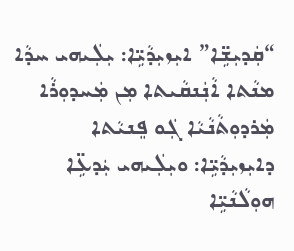“ܩܲܕܝܼܫܹ̈ܐ” ܐܝܼܙܝܼܕܵܝܹ̈ܐ: ܝܼܠܲܝܗܝ ܚܕܵܐ ܡܢܵܬܐ ܐܵܢܲܢܩܵܝܬܐ ܡܼܢ ܡܲܚܕܘܼܪܵܐ ܡܲܪܕܘܼܬܵܢܵܝܵܐ ܓܲܘ ܦܸܢܝܵܬܐ ܕܐܝܼܙܝܼܕܵܝܹ̈ܐ: ܘܝܼܠܲܝܗܝ ܝܲܕܥܹ̈ܐ ܗܘܼܠܵܢܵܝܹ̈ܐ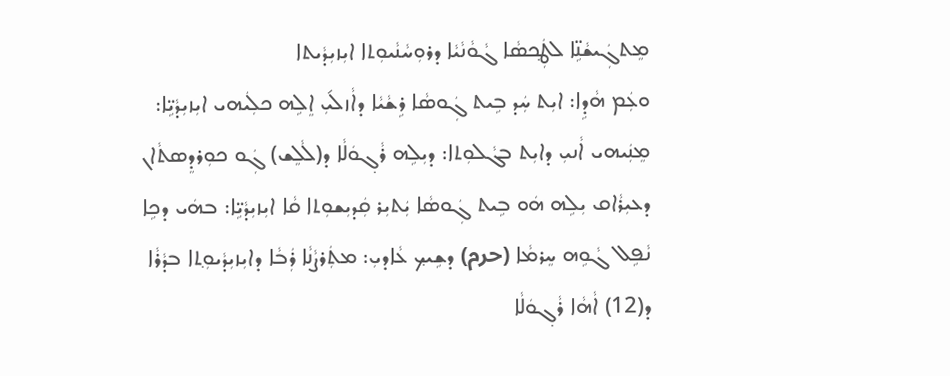ܡܸܬܓܲܝܫܵܢܹ̈ܐ ܠܛܲܟ݂ܣܵܐ ܓܵܘܵܢܵܝܵܐ ܕܪܘܼܚܵܢܵܝܘܼܬܐ ܐܝܼܙܝܼܕܵܝܬܐ
ܘܥܲܡ ܗܵܕܹܐ: ܐܝܼܬ ܚܲܕ ܒܹܝܬ ܓܲܘܣܵܐ ܪܹܫܵܝܵܐ ܕܐܵܙܠ݇ܝܼ ܐܸܠܹܗ ܟܠܲܝܗܝ ܐܝܼܙܝܼܕܵܝܹ̈ܐ: ܡܸܢܲܝܗܝ ܐܵܢܝܼ ܕܐܝܼܬ ܒܓܵܠܘܼܬܐ: ܕܝܼܠܹܗ ܪܵܓ݂ܘܿܠܵܐ ܕ(ܠܵܠܸܫ) ܓܲܘ ܟܘܼܪܕܸܣܬܵܐܢ ܕܥܝܼܪܵܐܩ ܝܼܠܹܗ ܗܿܘ ܒܹܝܬ ܓܲܘܣܵܐ ܝܲܬܝܼܪ ܩܲܕܝܼܫܘܼܬܐ ܩܵܐ ܐܝܼܙܝܼܕܵܝܹ̈ܐ: ܒܗܿܝ ܕܟܹܐ ܢܵܦܹܠ ܓܵܘܹܗ ܚܸܪܡܵܐ (حرم) ܕܫܹܝܟ݂ ܥܵܐܕܝܼ: ܡܬܲܪܨܵܢܵܐ ܪܲܒܵܐ ܕܐܝܼܙܝܼܕܵܝܘܼܬ݂ܐ ܒܕܵܪܵܐ ܕ(12) ܐܵܗܵܐ ܪܵܓ݂ܘܿܠܵܐ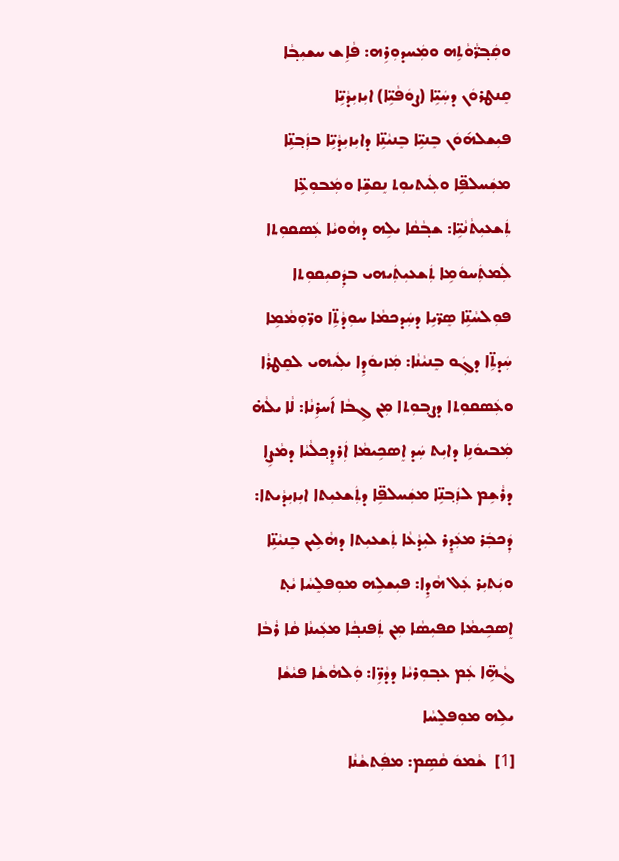ܘܩܲܒ݂ܖ̈ܵܘܵܬܹܗ ܘܡܲܚܕܘܼܪܹܗ: ܦܵܐܹܫ ܚܫܝܼܒ݂ܵܐ ܩܸܢܛܪܘܿܢ ܕܚܲܝܹ̈ܐ (ܨܘܿܦܵܝܹ̈ܐ) ܐܝܼܙܝܼܕܵܝܹ̈ܐ
ܦܝܼܫܠܗ݇ܘܿܢ ܒܸܢܝܹ̈ܐ ܒܸܢܝܵܢܹ̈ܐ ܕܐܝܼܙܝܼܕܵܝܹ̈ܐ ܒܙܲܒ݂ܢܹ̈ܐ ܡܫܲܚܠܦܹ̈ܐ ܘܠܲܝܬܝܘܼܬ ܢܸܩܫܹ̈ܐ ܘܡܲܒܘܼܥܹ̈ܐ ܬܲܫܥܝܼܬܵܢܵܝܹ̈ܐ: ܫܒ݂ܵܩܵܐ ܝܠܹܗ ܕܗܵܘܝܵܐ ܥܲܣܩܘܼܬܐ ܠܲܡܬܲܚܘܿܡܹܐ ܬܲܫܥܝܼܬܲܝܗܝ ܒܕܲܩܝܼܩܘܼܬܐ ܦܘܼܠܚܵܢܹ̈ܐ ܣܸܖ̈ܝܹܐ ܕܚܲܕܟܡܵܐ ܚܘܼܕܵܬܹ̈ܐ ܘܖ̈ܘܼܡܵܡܹܐ ܚܲܕܬܹ̈ܐ ܕܓܲܘ ܒܸܢܝܵܢܵܐ: ܡܲܙܝܘܿܕܹܐ ܝܠܲܝܗܝ ܠܩܸܛܪܵܐ ܘܥܲܣܩܘܼܬܐ ܕܨܒ݂ܘܼܬܐ ܡܼܢ ܓܹܒܵܐ ܐ݇ܚܪܹܢܵܐ: ܠܵܐ ܝܠܵܗ̇ ܡܲܒܝܘܿܢܹܐ ܕܐܝܼܬ ܚܲܕ ܐܸܣܟܹܝܡܵܐ ܐܲܪܕܸܟ݂ܠܵܝܵܐ ܕܡܵܨܹܐ ܕܪܵܫܹܡ ܠܙܲܒ݂ܢܹ̈ܐ ܡܫܲܚܠܦܹ̈ܐ ܕܬܲܫܥܝܼܬܐ ܐܝܼܙܝܼܕܵܝܬܐ: ܕܲܟܒܲܪ ܡܥܲܕܸܪ ܠܝܼܕܵܥܵܐ ܬܲܫܥܝܼܬܐ ܕܗܵܠܹܝܢ ܒܸܢܝܵܢܹ̈ܐ ܘܝܲܬܝܼܪ ܥܲܠ ܗܵܕܹܐ: ܦܝܼܫܠܹܗ ܡܘܼܦܠܸܚܵܐ ܝܵܬ݂ ܐܸܣܟܹܝܡܵܐ ܩܦܝܼܣܵܐ ܡܼܢ ܬܲܦܢܟ݂ܵܐ ܡܥܲܝܢܵܐ ܩܵܐ ܪܵܒܵܐ ܓܵܗܹ̈ܐ ܥܲܡ ܥܒ݂ܘܼܪܝܵܐ ܕܕܵܖܹ̈ܐ: ܘܲܠܗܵܫܵܐ ܦܝܵܫܵܐ ܝܠܹܗ ܡܘܼܦܠܸܚܵܐ
[1]  ܫܵܡܘܿ ܩܵܣܹܡ: ܡܦܲܬܫܵܢܵܐ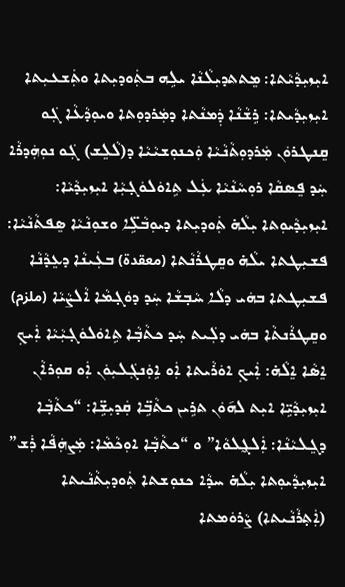ܐܝܼܙܝܼܕܵܝܵܬܐ: ܡܸܬܬܕܝܼܠܵܢܵܐ ܝܠܹܗ ܒܬܲܘܕܝܼܬܐ ܘܬܲܫܥܝܼܬܐ ܐܝܼܙܝܼܕܵܝܬܐ: ܪܹܫܵܢܵܐ ܕܲܡܢܵܬܐ ܕܡܲܪܕܘܼܬܐ ܘܝܘܼܕܵܥܵܐ ܓܲܘ ܩܸܢܛܪܘܿܢ ܡܲܪܕܘܼܬܵܢܵܝܵܐ ܘܲܟܢܘܼܫܝܵܝܵܐ ܕ(ܠܵܠܸܫ) ܓܲܘ ܢܘܼܗܲܕܪܵܐ
ܚܲܕ ܦܸܣܩܵܐ ܪܘܼܚܵܢܵܝܵܐ ܥܲܠ ܬܹܐܘܿܠܘܿܓ݂ܝܼܵܐ ܐܝܼܙܝܼܕܵܝܵܐ:
ܐܝܼܙܝܼܕܵܝܘܼܬܐ ܝܼܠܵܗ̇ ܬܲܘܕܝܼܬܐ ܕܝܘܼܒܵܠܹ̈ܐ ܘܫܘܼܢܵܝܵܐ ܣܸܦܬܵܢܵܝܵܐ: ܦܫܝܼܛܬܐ ܝܠܵܗ̇ ܘܩܸܛܪܵܢܵܬܐ (معقدة) ܒܥܲܝܢܵܐ ܕܥܸܕܵܢܵܐ ܦܫܝܼܛܬܐ ܒܗܿܝ ܕܠܵܐ ܚܵܒ݂ܫܵܐ ܚܲܕ ܕܘܿܓ݂ܡܵܐ ܐܵܠܨܵܝܵܐ (ملزم) ܘܩܸܛܪܵܢܬܵܐ ܒܗܿܝ ܕܠܲܝܬ ܚܲܕ ܟܬܵܒ݂ܵܐ ܬܹܐܘܿܠܘܿܓ݂ܝܼܵܝܵܐ ܐܲܝܟ݂ ܐܸܣܵܐ ܐܸܠܵܗ̇: ܐܲܝܟ݂ ܐܘܿܪܵܝܬܐ ܐܲܘ ܐܹܘܲܢܓܲܠܝܼܘܿܢ ܐܲܘ ܩܘܼܪܐܵܢ ܐܝܼܙܝܼܕܵܝܹ̈ܐ ܐܝܼܬ ܠܗ݇ܘܿܢ ܬܪܹܝܢ ܟܬܵܒܹ̈ܐ ܩܲܕܝܼܫܹ̈ܐ: “ܟܬܵܒ݂ܵܐ ܕܓܸܠܝܵܢܵܐ: ܐܲܠܓ̰ܠܘܵܐ” ܘ “ܟܬܵܒ݂ܵܐ ܐܘܼܟܵܡܵܐ: ܡܲܨܗܲܦܵܐ ܪܲܫ”
ܐܝܼܙܝܼܕܵܝܘܼܬܐ ܝܼܠܵܗ̇ ܚܕܵܐ ܟܢܘܼܫܬܐ ܬܲܘܕܝܼܬܵܢܵܝܬܐ (ܐܲܬ݂ܪܵܢܵܝܬܐ) ܨܵܪܘܿܡܬܐ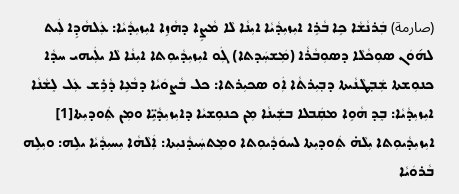(صارمة) ܒܲܪܢܵܫܵܐ ܟܹܐ ܒܵܪܹܐ ܐܝܼܙܝܼܕܵܝܵܐ ܐܝܼܢܵܐ ܠܵܐ ܡܵܨܹܐ ܕܗܵܙܹܐ ܐܝܼܙܝܼܕܵܝܵܐ: ܥܲܠܗܵܕܹܐ ܠܲܝܬ ܠܗ݇ܘܿܢ ܣܘܼܟܵܠܵܐ ܕܣܘܼܒܵܪܵܐ (ܡܲܫܚܲܕܬܐ) ܓܲܘ ܐܝܼܙܝܼܕܵܝܘܼܬܐ ܐܝܼܢܵܐ ܠܵܐ ܝܠܲܝܗܝ ܚܕܵܐ ܟܢܘܼܫܬܐ ܫܲܒ݂ܛܵܢܵܝܬܐ ܕܒ݂ܝܼܪܬܵܐ ܐܲܘ ܣܟܝܼܪܬܐ: ܟܠ ܒܵܨܘܿܝܵܐ ܕܒܵܥܹܐ ܕܵܪܹܫ ܥܲܠ ܠܸܫܵܢܵܐ ܐܝܼܙܝܼܕܵܝܵܐ: ܒܸܕ ܗܵܘܹܐ ܡܩܲܒܠܐ ܒܫܲܝܢܵܐ ܡܼܢ ܟܢܘܼܫܝܵܐ ܕܐܝܼܙܝܼܕܵܝܹ̈ܐ ܘܡܼܢ ܬܲܘܕܝܼܬܐ[1]
ܐܝܼܙܝܼܕܵܝܘܼܬܐ ܝܼܠܵܗ̇ ܬܲܘܕܝܼܬܐ ܠܚܘܿܕܵܝܘܼܬܐ ܘܡܸܬܚܲܝܕܵܢܝܼܬܐ: ܐܲܠܵܗܵܐ ܝܼܚܝܼܕܵܝܵܐ ܝܠܹܗ: ܘܝܼܠܹܗ ܒܵܪܘܿܝܵܐ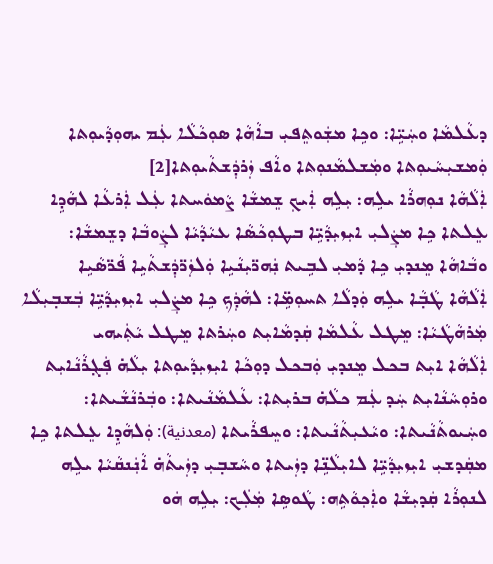ܕܥܵܠܡܵܐ ܘܚܲܝܹ̈ܐ: ܘܟܹܐ ܡܫܲܘܬܸܦܝܼ ܒܐܵܗܵܐ ܣܘܼܟܵܠܵܐ ܥܲܡ ܝܗܘܼܕܵܝܘܼܬܐ ܘܲܡܫܝܼܚܵܝܘܼܬܐ ܘܡܲܫܠܡܵܢܘܼܬܐ ܘܐܵܦ ܙܲܪܕܲܫܬܵܝܘܼܬܐ[2]
ܐܲܠܵܗܵܐ ܢܘܼܗܪܵܐ ܝܠܹܗ: ܝܼܠܹܗ ܐܲܝܟ݂ ܫܸܡܫܵܐ ܨܵܡܘܿܚܬܐ ܥܲܠ ܐܲܪܥܵܐ ܠܗܵܕܹܐ ܥܸܠܬܐ ܟܹܐ ܡܨܲܠܝܼ ܐܝܼܙܝܼܕܵܝܹ̈ܐ ܒܛܘܼܟܵܣܵܐ ܥܝܵܕܵܝܵܐ ܠܨܲܘܒܵܐ ܕܫܸܡܫܵܐ: ܘܒܵܐܗܵܐ ܡܸܢܕܝܼ ܟܹܐ ܕܵܡܝܼ ܠܒܹܝܬ ܢܲܗܖ̈ܝܼܢܵܝܹܐ ܘܲܠܙܲܖ̈ܕܲܫܬܵܝܹܐ ܦܵܖ̈ܣܵܝܹܐ
ܐܲܠܵܗܵܐ ܛܵܒ݂ܵܐ ܝܠܹܗ ܘܲܕܠܵܐ ܬܚܘܼܡܹ̈ܐ: ܠܗܵܕܲܟ݂ ܟܹܐ ܡܨܲܠܝܼ ܐܝܼܙܝܼܕܵܝܹ̈ܐ ܒܲܫܒ݂ܝܼܠܵܐ ܡܲܪܗܵܛܵܝܵܐ: ܡܸܛܠ ܥܵܠܡܵܐ ܩܲܕܡܵܐܝܼܬ ܘܚܲܪܬܐ ܡܸܛܠ ܝܵܬܲܝܗܝ
ܐܲܠܵܗܵܐ ܐܝܼܬ ܒܟܠ ܡܸܢܕܝܼ ܘܲܒܟܠ ܕܘܼܟܵܐ ܐܝܼܙܝܼܕܵܝܘܼܬܐ ܝܼܠܵܗ̇ ܦܲܓ݂ܪܵܢܵܐܝܼܬ ܘܪܘܼܚܵܢܵܐܝܼܬ ܚܲܕ ܥܲܡ ܟܠܵܗ̇ ܒܪܝܼܬܐ: ܥܵܠܡܵܢܵܝܬܐ: ܘܒܲܪܢܵܫܵܝܬܐ: ܘܚܲܝܘܬܵܢܵܝܬܐ: ܘܝܵܥܝܼܬܵܢܵܝܬܐ: ܘܚܸܦܪܵܝܬܐ (معدنية): ܘܲܠܗܵܕܹܐ ܥܸܠܬܐ ܟܹܐ ܡܩܲܕܫܝܼ ܐܝܼܙܝܼܕܵܝܹ̈ܐ ܠܐܝܼܠܵܢܹ̈ܐ ܕܙܲܝܬܐ ܘܚܵܫܒ݂ܝܼ ܕܙܲܝܬܵܗ̇ ܐܵܢܲܢܩܵܝܵܐ ܝܠܹܗ ܠܢܘܼܪܵܐ ܩܲܕܝܼܫܵܐ ܘܐܲܟ݂ܘܵܬܹܗ: ܛܵܘܣܹܐ ܡܲܠܲܟ: ܝܼܠܹܗ ܗܿܘ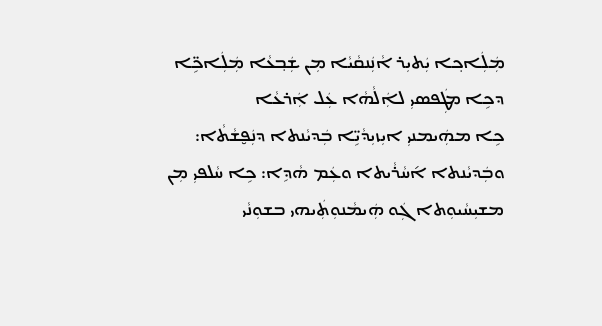ܡܲܠܲܐܟ݂ܐ ܝܲܬܝܼܪ ܐܵܢܲܢܩܵܝܵܐ ܡܼܢ ܫܲܒ݂ܥܵܐ ܡܲܠܲܐܟܹ̈ܐ ܕܟܹܐ ܡܛܲܦܣܝܼ ܠܐܲܠܵܗܵܐ ܥܲܠ ܐܲܪܥܵܐ
ܟܹܐ ܡܗܲܝܡܢܝܼ ܐܝܼܙܝܼܕܵܝܹ̈ܐ ܒܲܕܝܵܢܬܐ ܕܢܲܦ̮ܫܵܬܵܐ: ܘܒܲܕܝܵܢܬܐ ܐ݇ܚܵܪܵܝܬܐ ܘܥܲܡ ܗܵܕܹܐ: ܟܹܐ ܚܵܠܦܝܼ ܡܼܢ ܡܫܝܼܚܵܝܘܼܬܐ ܓܲܘ ܗܲܝܡܵܢܘܼܬܲܝܗܝ ܒܫܘܼܢܵܝ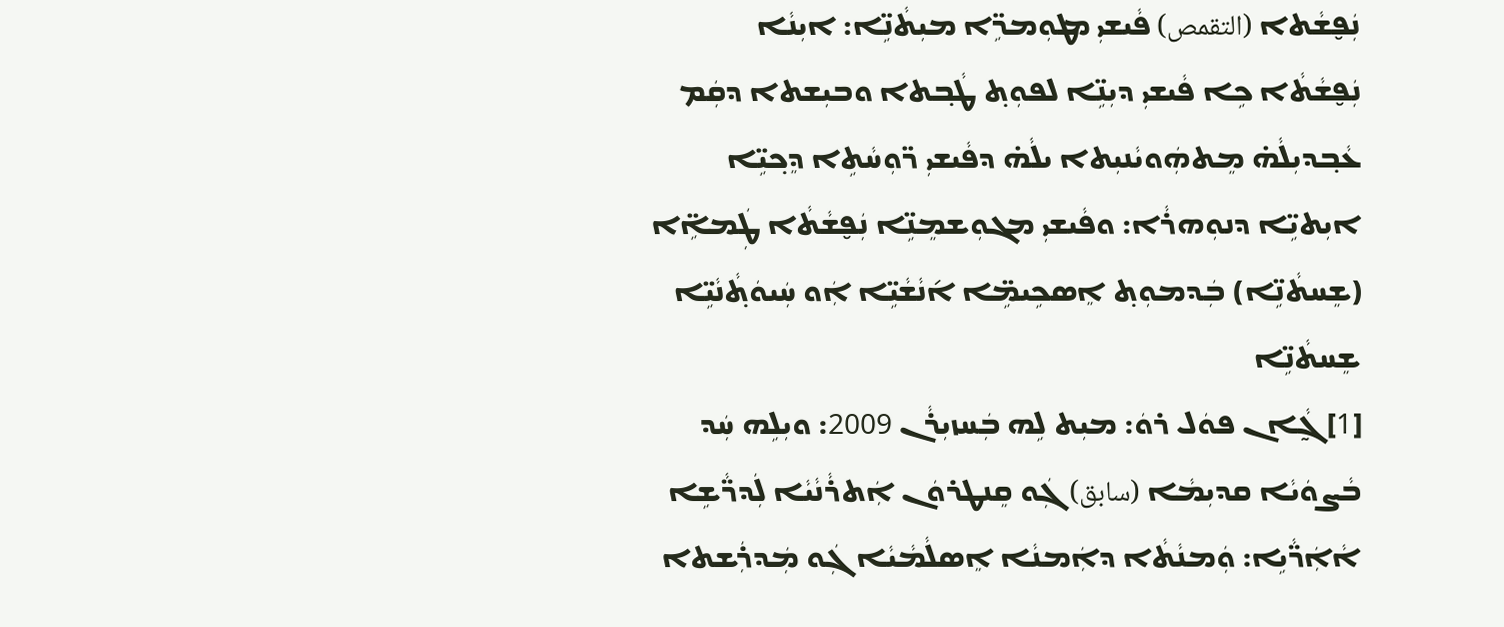ܢܲܦ̮ܫܵܬܐ (التقمص) ܦܵܝܫܝܼ ܡܛܘܼܡܖܹ̈ܐ ܡܝܼܬܵܢܹ̈ܐ: ܐܝܼܢܵܐ ܢܲܦ̮ܫܵܬܵܐ ܟܹܐ ܦܵܝܫܝܼ ܕܝܼܢܹ̈ܐ ܠܦܘܼܬ݂ ܛܵܒ݂ܬܐ ܘܒܝܼܫܬܐ ܕܩܲܡ ܥܵܒ݂ܕܝܼܠܵܗ̇ ܡܸܬܗܲܘܝܵܢܝܼܬܐ ܝܠܵܗ̇ ܕܦܵܝܫܝܼ ܖ̈ܘܼܚܵܬܹܐ ܕܸܟ݂ܝܹ̈ܐ ܐܝܼܬܝܹ̈ܐ ܕܢܘܼܗܪܵܐ: ܘܦܵܝܫܝܼ ܡܓܘܼܫܡܸܢܹ̈ܐ ܢܲܦ̮ܫܵܬܵܐ ܛܲܡܐܹ̈ܐ (ܫܸܚܬܵܢܹ̈ܐ) ܒܲܕܡܘܼܬ݂ ܐܸܣܟܹܝܡܹ̈ܐ ܐ݇ܢܵܫܵܝܹ̈ܐ ܐܲܘ ܚܲܝܘܿܬ݂ܵܢܵܝܹ̈ܐ ܫܸܚܬܵܢܹ̈ܐ
[1] ܓ̰ܵܐܢ ܦܘܿܠ ܪܘܿ: ܡܝܼܬ ܠܹܗ ܒܲܚܙܝܼܪܵܢ 2009: ܘܝܼܠܹܗ ܚܲܕ ܒܵܨܘܿܝܵܐ ܩܕܝܼܡܵܐ (سابق) ܓܲܘ ܩܸܢܛܪܘܿܢ ܐܲܬܪܵܢܵܝܵܐ ܠܲܕܖ̈ܵܫܹܐ ܐܵܐܲܖ̈ܵܝܹܐ: ܘܲܡܢܵܬܵܐ ܕܐܲܡܢܵܐ ܐܸܣܠܵܡܵܝܵܐ ܓܲܘ ܡܲܕܪܲܫܬܐ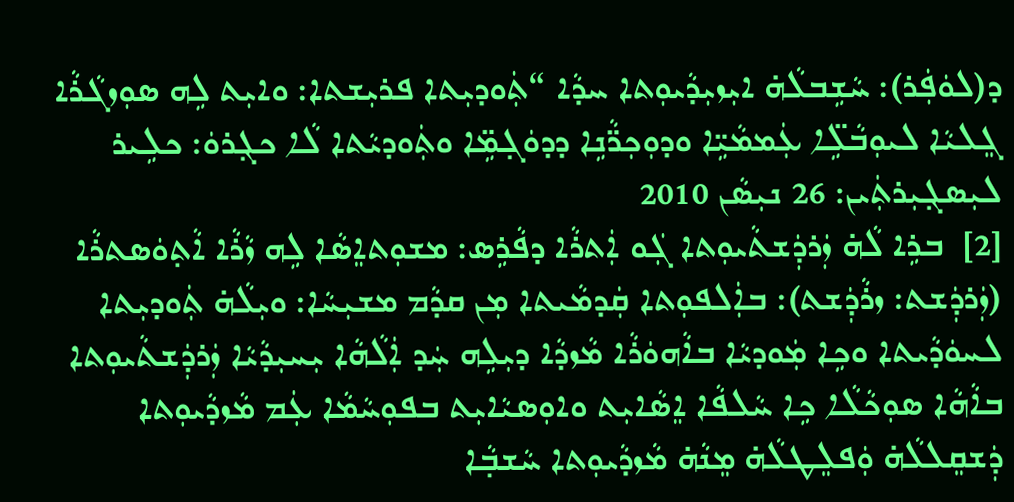ܕ(ܠܘܿܦܲܪ): ܚܵܫܹܒܠܵܗ̇ ܐܝܼܙܝܼܕܵܝܘܼܬܐ ܚܕܵܐ “ܬܲܘܕܝܼܬܐ ܦܪܝܼܫܬܐ: ܘܐܝܼܬ ܠܹܗ ܣܘܼܙܓܵܪܵܐ ܓܸܠܝܵܐ ܠܝܘܼܒܵܠܹ̈ܐ ܥܲܡܡܵܝܹ̈ܐ ܘܕܘܼܟ݂ܖ̈ܵܢܹܐ ܕܕܘܿܓ݂ܡܹ̈ܐ ܘܬܲܘܕܝܵܬܐ ܠܵܐ ܟܓ݂ܪܘܿ: ܟܠܹܝܪ ܠܝܼܣܓ݂ܝܼܪܬܲܝܢ: 26 ܢܝܼܣܵܢ 2010
[2]  ܒܪܹܐ ܠܵܗ̇ ܙܲܪܕܲܫܬܵܝܘܼܬܐ ܓܲܘ ܐܲܬܪܵܐ ܕܦܵܪܹܣ: ܡܫܘܼܬܐܸܣܵܐ ܠܹܗ ܙܵܪܵܐ ܐܵܬ݂ܘܿܣܬܪܵܐ (ܙܲܪܕܲܫܬ: ܙܪܵܕܲܫܬ): ܒܐܲܠܦܘܼܬܐ ܩܲܕܡܵܝܬܐ ܡܼܢ ܩܕܵܡ ܡܫܝܼܚܵܐ: ܘܝܼܠܵܗ̇ ܬܲܘܕܝܼܬܐ ܠܚܘܿܕܵܝܬܐ ܘܟܹܐ ܡܲܘܕܝܵܐ ܒܐܵܗܘܿܪܵܐ ܡܵܙܕܵܐ ܕܝܼܠܹܗ ܚܲܕ ܐܲܠܵܗܵܐ ܝܼܚܝܼܕܵܝܵܐ ܙܲܪܕܲܫܬܵܝܘܼܬܐ ܒܐܵܗܵܐ ܣܘܼܟܵܠܵܐ ܟܹܐ ܚܵܠܦܵܐ ܐܸܣܵܐܝܼܬ ܘܐܘܼܣܝܵܐܝܼܬ ܒܦܘܼܚܵܡܵܐ ܥܲܡ ܡܵܙܕܵܝܘܼܬܐ ܕܲܫܩܸܠܠܵܗ̇ ܘܲܦܠܸܛܠܵܗ̇ ܡܸܢܵܗ̇ ܡܵܙܕܵܝܘܼܬܐ ܚܵܫܒ݂ܵܐ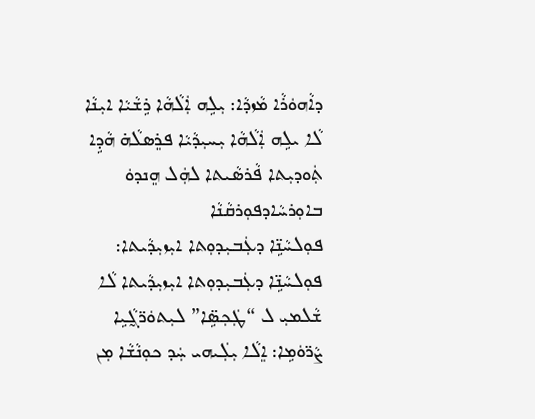ܕܐܵܗܘܿܪܵܐ ܡܵܙܕܵܐ: ܝܼܠܹܗ ܐܲܠܵܗܵܐ ܪܹܫܵܝܵܐ ܐܝܼܢܵܐ ܠܵܐ ܝܠܹܗ ܐܲܠܵܗܵܐ ܝܼܚܝܼܕܵܝܵܐ ܦܪܸܣܠܵܗ̇ ܗܵܕܹܐ ܬܲܘܕܝܼܬܐ ܦܵܪܣܵܝܬܐ ܠܗܲܠ ܗܸܢܕܘܿ ܒܐܘܼܪܚܵܐܕܦܘܼܪܩܵܢܵܐ
ܦܘܼܠܚܵܢܹ̈ܐ ܕܥܲܒܝܼܕܘܼܬܐ ܐܝܼܙܝܼܕܵܝܬܐ:
ܦܘܼܠܚܵܢܹ̈ܐ ܕܥܲܒܝܼܕܘܼܬܐ ܐܝܼܙܝܼܕܵܝܬܐ ܠܵܐ ܫܵܠܡܝܼ ܠ “ܛܲܟ݂ܣܹ̈ܐ” ܠܝܼܬܘܿܖ̈ܓ̰ܵܝܹܐ ܨܵܖ̈ܘܿܡܹܐ: ܐܸܠܵܐ ܝܼܠܲܝܗܝ ܚܲܕ ܟܘܼܢܵܫܵܐ ܡܼܢ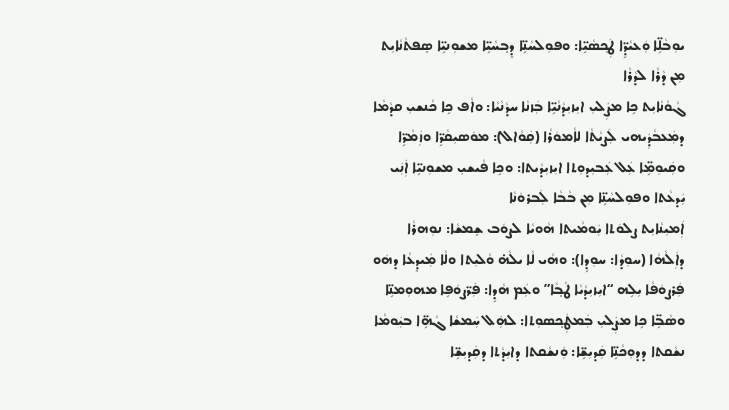ܝܘܼܒܵܠܹ̈ܐ ܘܲܥܝܵܕܹ̈ܐ ܛܲܟ݂ܣܵܝܹ̈ܐ: ܘܦܘܼܠܚܵܢܹ̈ܐ ܕܸܒ݂ܚܵܝܹ̈ܐ ܡܫܘܼܢܝܹ̈ܐ ܣܸܦܬܵܢܵܐܝܼܬ ܡܼܢ ܕܵܪܵܐ ܠܕܵܪܵܐ
ܓܵܘܵܢܵܐܝܼܬ ܟܹܐ ܡܨܲܠܝܼ ܐܝܼܙܝܼܕܵܢܵܝܹ̈ܐ ܒܲܙܢܵܐ ܚܕܵܢܵܝܵܐ: ܘܐܵܦ ܟܹܐ ܟܵܢܫܝܼ ܩܕܵܡܵܐ ܕܡܲܥܒܵܕܲܝܗܝ ܠܲܨܝܵܬܵܐ ܠܐܵܡܘܿܪܵܐ (ܩܲܘܵܐܠ): ܡܘܿܣܝܼܩܵܖܹ̈ܐ ܘܙܲܡܵܖܹ̈ܐ ܘܩܲܝܘܼܡܹ̈ܐ ܥܲܠ ܥܲܒܝܼܕܘܼܬܐ ܐܝܼܙܝܼܕܵܝܬܐ: ܘܟܹܐ ܦܵܝܫܝܼ ܡܫܘܼܢܝܹ̈ܐ ܐܲܢܲܝ ܝܲܕܥܵܬܐ ܘܦܘܼܠܚܵܢܹ̈ܐ ܡܼܢ ܒܵܒܵܐ ܠܲܒܪܘܿܢܵܐ
ܐܲܡܝܼܢܵܐܝܼܬ ܨܠܘܿܬܐ ܝܲܘܡܵܝܬܐ ܗܵܘܝܵܐ ܠܨܘܿܒ ܫܸܡܫܵܐ: ܢܘܼܗܪܵܐ ܕܐܲܠܵܗܵܐ (ܚܘܼܕܵܐ: ܚܘܼܕܹܐ): ܘܗܵܝ ܠܵܐ ܝܠܵܗ̇ ܘܵܠܝܼܬܐ ܘܠܵܐ ܡܲܝܕܸܥܵܐ ܕܗܿܘ ܦܲܪܨܘܿܦܵܐ ܝܼܠܹܗ “ܐܝܼܙܝܼܕܵܝܵܐ ܛܵܒ݂ܵܐ” ܘܥܲܡ ܗܵܕܹܐ: ܦܲܖ̈ܨܘܿܦܹܐ ܡܗܘܼܡܢܹ̈ܐ ܘܣܵܒܹ̈ܐ ܟܹܐ ܡܨܲܠܝܼ ܒܲܡܛܲܟ݂ܣܘܼܬܐ: ܠܗܲܠ ܚܲܡܫܵܐ ܓܵܗܹ̈ܐ ܒܝܲܘܡܵܐ
ܢܫܵܩܬܐ ܕܕܘܼܟܵܢܹ̈ܐ ܩܲܕܝܼܫܹ̈ܐ: ܘܲܢܫܵܩܬܐ ܕܐܝܼܕܵܬܐ ܕܩܲܕܝܼܫܹ̈ܐ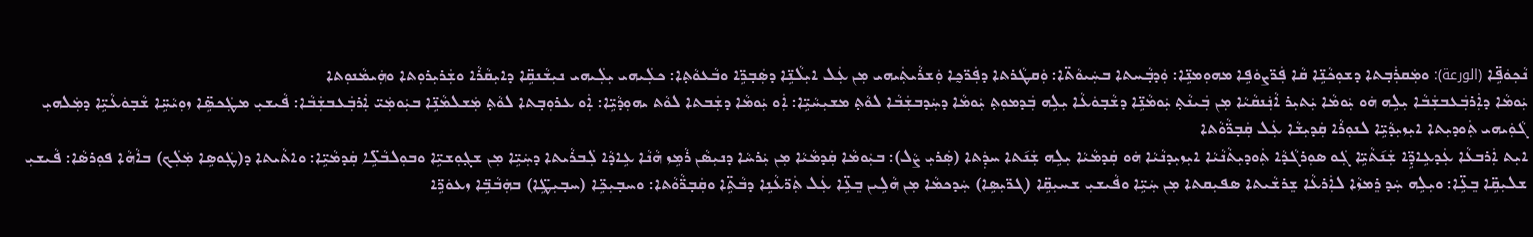ܢܵܟ݂ܘܿܦܹ̈ܐ (الورعة): ܘܡܲܩܪܲܒ݂ܬܐ ܕܫܘܼܟܵܢܹ̈ܐ ܩܵܐ ܦܲܖ̈ܨܘܿܦܹܐ ܡܗܘܼܡܢܹ̈ܐ: ܘܲܕܒ݂ܵܚܬܐ ܒܚܲܝܘܵܬ̈ܐ: ܘܲܩܛܵܪܬܐ ܕܦܲܖ̈ܟ̰ܐ ܘܲܫܪܵܝܬܲܝܗܝ ܡܼܢ ܥܲܠ ܐܝܼܠܵܢܹ̈ܐ ܕܣܲܒ݂ܖܹ̈ܐ ܘܒܵܥܘܵܬ݂ܐ: ܟܠܲܝܗܝ ܝܼܠܲܝܗܝ ܢܝܼܫܵܢܩܹ̈ܐ ܕܐܝܼܩܵܪܵܐ ܘܫܲܪܝܼܪܘܼܬܐ ܘܗܲܝܡܵܢܘܼܬܐ
ܝܲܘܡܵܐ ܕܐܲܪܒܲܥܒܫܲܒܵܐ ܝܼܠܹܗ ܗܿܘ ܝܲܘܡܵܐ ܝܲܬܝܼܪ ܐܵܢܲܢܩܵܝܵܐ ܡܼܢ ܒܲܝܢܵܬ݂ ܝܲܘܡܵܢܹ̈ܐ ܕܫܵܒ݂ܘܿܥܵܐ ܝܼܠܹܗ ܒܲܕܡܘܼܬ݂ ܝܲܘܡܵܐ ܕܚܲܕܒܫܲܒܵܐ ܠܘܵܬ݂ ܡܫܝܼܚܵܝܹ̈ܐ: ܐܲܘ ܝܲܘܡܵܐ ܕܫܲܒܬܐ ܠܘܵܬ ܝܗܘܼܕܵܝܹ̈ܐ: ܐܲܘ ܥܪܘܼܒ݂ܬܐ ܠܘܵܬ݂ ܡܲܫܠܡܵܢܹ̈ܐ ܒܝܲܘܡܲܝ̈ ܐܲܪܒܲܥܒܫܲܒܵܐ: ܦܵܝܫܝܼ ܡܛܲܟܣܹ̈ܐ ܙܘܼܝܵܚܹ̈ܐ ܫܵܒ݂ܘܿܥܵܝܹ̈ܐ ܕܡܲܠܗܝܼ ܓܵܘܲܝܗܝ ܬܲܘܕܝܼܬܐ ܐܝܼܙܝܼܕܵܝܹ̈ܐ ܠܢܘܼܪܵܐ ܩܲܕܝܼܫܵܐ ܥܲܠ ܩܲܒ݂ܖ̈ܵܘܵܬܐ
ܐܝܼܬ ܐܲܪܒܥܵܐ ܥܲܕܥܹܐܕܹ̈ܐ ܫܲܢ݇ܬܵܝܹ̈ܐ ܓܲܘ ܣܘܼܪܓܵܕܵܐ ܬܲܘܕܝܼܬܵܢܵܝܵܐ ܐܝܼܙܝܼܕܢܵܝܵܐ ܗܿܘ ܩܲܕܡܵܝܵܐ ܝܼܠܹܗ ܫܲܢ݇ܬܐ ܚܕܲܬܐ (ܣܲܪܝܼ ܨܵܠ): ܒܝܲܘܡܵܐ ܩܲܕܡܵܝܵܐ ܡܼܢ ܝܲܪܚܵܐ ܕܢܝܼܣܵܢ ܪܵܡܹܙ ܗܵܢܵܐ ܥܹܐܕܵܐ ܠܲܒܪܵܝܬܐ ܕܚܲܝܹ̈ܐ ܡܼܢ ܫܓ݂ܘܼܫܝܹ̈ܐ ܘܒܘܼܠܒܵܠܹ̈ܐ ܩܲܕܡܵܝܹ̈ܐ: ܘܐܬܵܝܬܐ ܕ(ܛܲܘܣܹܐ ܡܲܠܲܟ) ܒܐܵܗܵܐ ܦܘܼܪܣܵܐ: ܦܵܝܫܝܼ ܫܠܝܼܩܹ̈ܐ ܒܸܥܹ̈ܐ: ܘܝܼܠܹܗ ܚܲܕ ܪܸܡܙܵܐ ܠܐܲܪܥܵܐ ܫܸܪܫܵܝܬܐ ܣܦܝܼܩܬܐ ܡܼܢ ܚܲܝܹ̈ܐ ܘܦܵܝܫܝܼ ܫܚܝܼܩܹ̈ܐ (ܓܖ̈ܝܼܣܹܐ) ܚܲܕܟܡܵܐ ܡܼܢ ܗܵܠܹܝܢ ܒܸܥܹ̈ܐ ܥܲܠ ܬܲܖ̈ܥܵܢܹܐ ܕܒܵܬܹ̈ܐ ܘܩܲܒ݂ܖ̈ܵܘܵܬܐ: ܘܚܒ݂ܝܼܟܹ̈ܐ (ܚܒ݂ܝܼܛܹ̈ܐ) ܒܗܲܒܵܒܹ̈ܐ ܙܥܘܿܖܹ̈ܐ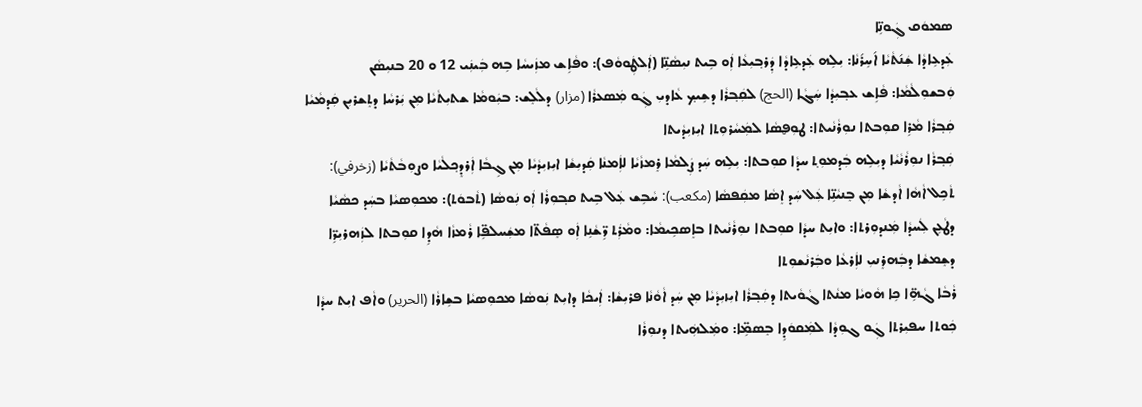ܣܡܘܿܩ ܓܲܘܢܹ̈ܐ
ܥܲܕܥܹܐܕܵܐ ܫܲܢ݇ܬܵܝܵܐ ܐ݇ܚܹܪ݇ܢܵܐ: ܝܼܠܹܗ ܥܲܕܥܹܐܕܵܐ ܕܲܪܒ݂ܝܼܥܵܐ ܐܲܘ ܒܹܝܬ ܢܝܼܣܵܢܹ̈ܐ (ܐܲܠܛܲܘܘܵܦ): ܘܦܵܐܹܫ ܡܙܲܝܚܵܐ ܒܹܗ ܒܲܝܢܲܝ 12 ܘ 20 ܒܢܝܼܣܵܢ ܘܲܒܫܘܼܠܵܡܵܐ: ܦܵܐܹܫ ܥܒ݂ܝܼܕܵܐ ܚܲܓܵܐ (الحج) ܠܩܲܒ݂ܪܵܐ ܕܫܹܝܟ݂ ܥܵܐܕܝܼ ܓܲܘ ܡܲܣܥܪܵܐ (مزار) ܕܠܵܠܸܫ: ܒܝܲܘܡܵܐ ܫܬܝܼܬܵܝܵܐ ܡܼܢ ܝܲܪܚܵܐ ܕܬܸܫܪܝܼܢ ܩܲܕܡܵܝܵܐ
ܩܲܒ݂ܪܵܐ ܡܵܪܹܐ ܩܘܼܒܬܐ ܢܘܼܪܵܢܵܝܬܐ: ܛܘܼܦ̮ܣܵܐ ܠܡܲܚܵܪܘܼܬܐ ܐܝܼܙܝܼܕܵܝܬܐ
ܩܲܒ݂ܪܵܐ ܢܘܼܪܵܢܵܝܵܐ ܕܝܼܠܹܗ ܒܲܕܡܘܼܬ݂ ܚܕܵܐ ܩܘܼܒܬܐ: ܝܼܠܹܗ ܚܲܕ ܨܲܠܡܵܐ ܪܸܡܙܵܝܵܐ ܠܐܲܡܢܵܐ ܩܲܕܝܼܫܵܐ ܐܝܼܙܝܼܕܵܝܵܐ ܡܼܢ ܓܹܒܵܐ ܐܲܪܕܸܟ݂ܠܵܝܵܐ ܘܨܘܼܒܵܬܵܝܵܐ (زخرفي): ܬܵܟܹܠ ܐܵܗܵܐ ܐܵܕܫܵܐ ܡܼܢ ܒܸܢܝܵܢܹ̈ܐ ܥܲܠ ܚܲܕ ܐܸܣܵܐ ܡܩܲܦܣܵܐ (مكعب): ܚܵܒܹܫ ܥܲܠ ܒܹܝܬ ܩܒ݂ܘܼܪܵܐ ܐܲܘ ܢܲܘܣܵܐ (ܬܵܒܘܿܬ): ܡܟܘܼܣܝܵܐ ܒܚܲܕ ܟܣܵܝܵܐ ܕܛܵܥܹܢ ܠܲܚܕܵܐ ܡܲܢܕܘܼܪܬܐ: ܘܐܝܼܬ ܚܕܵܐ ܩܘܼܒܬܐ ܢܘܼܪܵܢܵܝܬܐ ܒܐܸܣܟܹܝܡܵܐ: ܘܡܵܪܲܬ ܖܹ̈ܫܵܢܹܐ ܐܲܘ ܣܸܦܵܬ̈ܐ ܡܫܲܚܠܦܹ̈ܐ ܪܵܡܙܵܐ ܗܵܕܹܐ ܩܘܼܒܬܐ ܠܙܲܗܪܝܼܖܹ̈ܐ ܕܫܸܡܫܵܐ ܕܒܲܗܪܸܢܝܼ ܠܐܲܪܥܵܐ ܘܒܲܪܢܵܫܘܼܬܐ
ܪܵܒܵܐ ܓܵܗܹ̈ܐ ܟܹܐ ܗܵܘܝܵܐ ܡܢܵܬܐ ܓܵܘܵܝܬܐ ܕܩܲܒ݂ܪܵܐ ܐܝܼܙܝܼܕܵܝܵܐ ܡܼܢ ܚܲܕ ܐܵܘܵܢܵܐ ܦܪܝܼܫܵܐ: ܐܲܝܟܵܐ ܕܐܝܼܬ ܢܲܘܣܵܐ ܡܟܘܼܣܝܵܐ ܒܫܹܐܪܵܐ (الحرير) ܘܐܵܦ ܐܝܼܬ ܚܕܵܐ ܟܲܘܬܐ ܚܦܝܼܪܬܐ ܓܲܘ ܓܘܼܕܵܐ ܠܡܲܩܘܿܕܹܐ ܒܸܣܡܹ̈ܐ: ܘܡܲܠܗܲܝܬܐ ܕܢܘܼܪܵܐ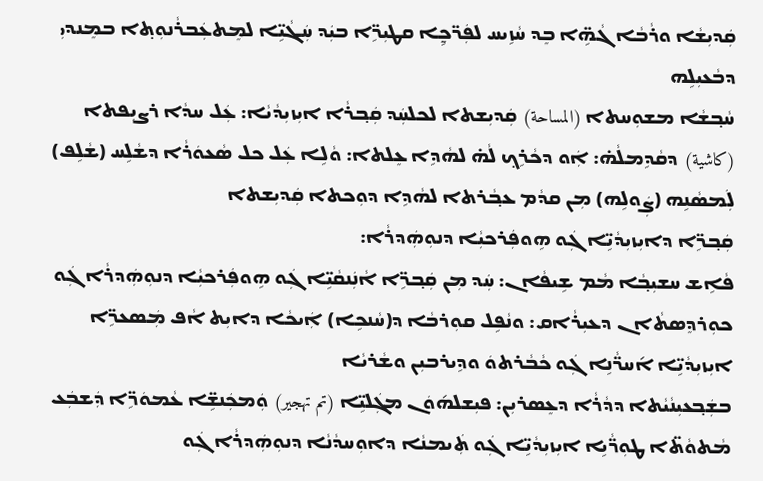ܩܲܕܝܼܫܵܐ ܘܪܵܒܵܐ ܓܵܗܹ̈ܐ ܒܸܕ ܚܵܙܹܝܚ ܠܦܲܖ̈ܟ̰ܹܐ ܩܛܝܼܖܹ̈ܐ ܒܝܲܕ ܚܲܓܵܝܹ̈ܐ ܠܡܸܬܥܲܒܪܵܢܘܼܬ݂ܐ ܒܡܸܢܕܝܼ ܕܒܵܥܝܼܠܹܗ
ܚܵܒ݂ܫܵܐ ܡܫܘܼܚܬܐ (المساحة) ܩܲܕܝܼܫܬܐ ܠܟܠܚܲܕ ܩܲܒ݂ܪܵܐ ܐܝܼܙܝܼܕܵܝܵܐ: ܥܲܠ ܚܕܵܐ ܪܨܝܼܦܬܐ (كاشية) ܕܩܵܕܹܡܠܵܗ̇: ܐܲܘ ܕܟܵܪܹܟ݂ ܠܵܗ̇ ܠܗܵܕܹܐ ܥܸܠܬܐ: ܘܵܠܹܐ ܥܲܠ ܟܠ ܣܵܥܘܿܪܵܐ ܕܫܵܠܹܚ (ܫܵܠܹܦ) ܠܲܡܣܵܢܹܗ (ܨܲܘܠܹܗ) ܡܼܢ ܩܕܵܡ ܥܒ݂ܵܪܬܐ ܠܗܵܕܹܐ ܕܘܼܟܬܐ ܩܲܕܝܼܫܬܐ
ܩܲܒ݂ܖܹ̈ܐ ܕܐܝܼܙܝܼܕܵܝܹ̈ܐ ܓܲܘ ܗܹܘܦܲܪܟܝܼܵܐ ܕܢܘܼܗܲܕܪܵܐ:
ܦܵܐܹܫ ܚܫܝܼܒ݂ܵܐ ܡܵܡ ܫܹܝܦܵܐܢ: ܚܲܕ ܡܼܢ ܩܲܒ݂ܖܹ̈ܐ ܐܵܢܲܢܩܵܝܹ̈ܐ ܓܲܘ ܗܹܘܦܲܪܟܝܼܵܐ ܕܢܘܼܗܲܕܪܵܐ ܓܲܘ ܟܘܼܪܕܸܣܬܵܐܢ ܕܥܝܼܪܵܐܩ: ܘܢܵܦܹܠ ܩܘܼܪܒܵܐ ܕ(ܚܵܢܟܹܐ) ܐܲܝܟܵܐ ܕܐܝܼܬ ܐܵܦ ܡܲܣܥܖܹ̈ܐ ܐܝܼܙܝܼܕܵܝܹ̈ܐ ܐ݇ܚܖ̈ܵܢܹܐ ܓܲܘ ܟܵܒܵܪܬܘܿ ܘܕܹܝܪܒܝܼܢ ܘܫܵܪܝܵܐ
ܒܫܲܒ݂ܥܝܼܢܵܝܵܬܐ ܕܕܵܪܵܐ ܕܥܸܣܪܝܼܢ: ܦܝܼܫܠܗ݇ܘܿܢ ܡܓܲܠܝܹ̈ܐ (تم تهجير) ܘܲܡܟܲܢܫܹ̈ܐ ܥܵܡܘܿܖܹ̈ܐ ܕܲܫܒܲܥ ܡܵܬܘܵܬ̈ܐ ܛܘܼܖ̈ܵܝܹܐ ܐܝܼܙܝܼܕܵܝܹ̈ܐ ܓܲܘ ܬܲܝܡܢܵܐ ܕܐܘܼܚܕܵܢܵܐ ܕܢܘܼܗܲܕܪܵܐ ܓܲܘ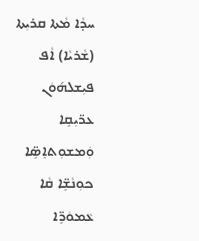ܚܕܵܐ ܡܵܬܐ ܩܪܝܼܬܐ (ܫܵܪܝܵܐ) ܐܵܦ ܦܝܼܫܠܗ݇ܘܿܢ ܥܖ̈ܝܼܩܹܐ ܘܲܡܫܘܼܬܐܸܣܹ̈ܐ ܟܘܼܢܵܫܹ̈ܐ ܩܵܐ ܥܵܡܘܿܖܹ̈ܐ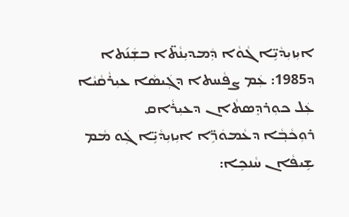ܐܝܼܙܝܼܕܵܝܹ̈ܐ ܓܵܘܵܐ ܕܲܡܕܝܼܢܵܬ̈ܐ ܒܫܲܢ݇ܬܐ ܕ1985: ܥܲܡ ܨܦܵܚܬܐ ܕܓܲܝܣܵܐ ܥܝܼܪܵܩܵܝܵܐ ܥܲܠ ܟܘܼܪܕܸܣܬܵܐܢ ܕܥܝܼܪܵܐܩ
ܪܘܼܟܵܒ݂ܵܐ ܕܥܵܡܘܿܖܹ̈ܐ ܐܝܼܙܝܼܕܵܝܹ̈ܐ ܓܲܘ ܡܵܡ ܫܹܝܦܵܐܢ ܚܵܢܟܹܐ: